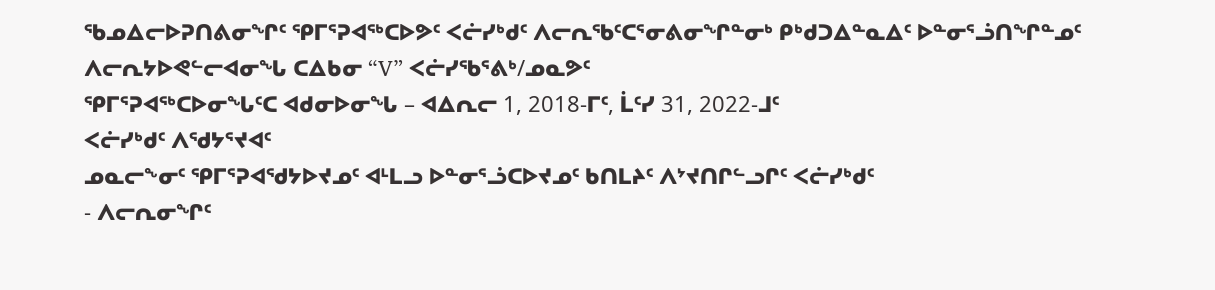ᖃᓄᐃᓕᐅᕈᑎᕕᓂᖏᑦ ᕿᒥᕐᕈᐊᖅᑕᐅᕗᑦ ᐸᓖᓯᒃᑯᑦ ᐱᓕᕆᖃᑦᑕᕐᓂᕕᓂᖏᓐᓂᒃ ᑭᒃᑯᑐᐃᓐᓇᐃᑦ ᐅᓐᓂᕐᓘᑎᖏᓐᓄᑦ ᐱᓕᕆᔭᐅᕙᓪᓕᐊᓂᖓ ᑕᐃᑲᓂ “V” ᐸᓖᓯᖃᕐᕕᒃ/ᓄᓇᕗᑦ
ᕿᒥᕐᕈᐊᖅᑕᐅᓂᖓᑦᑕ ᐊᑯᓂᐅᓂᖓ – ᐊᐃᕆᓕ 1, 2018-ᒥᑦ, ᒫᑦᓯ 31, 2022-ᒧᑦ
ᐸᓖᓯᒃᑯᑦ ᐱᖁᔭᕐᔪᐊᑦ
ᓄᓇᓕᖕᓂᑦ ᕿᒥᕐᕈᐊᖁᔭᐅᔪᓄᑦ ᐊᒻᒪᓗ ᐅᓐᓂᕐᓘᑕᐅᔪᓄᑦ ᑲᑎᒪᔨᑦ ᐱᔾᔪᑎᒋᓪᓗᒋᑦ ᐸᓖᓯᒃᑯᑦ
- ᐱᓕᕆᓂᖏᑦ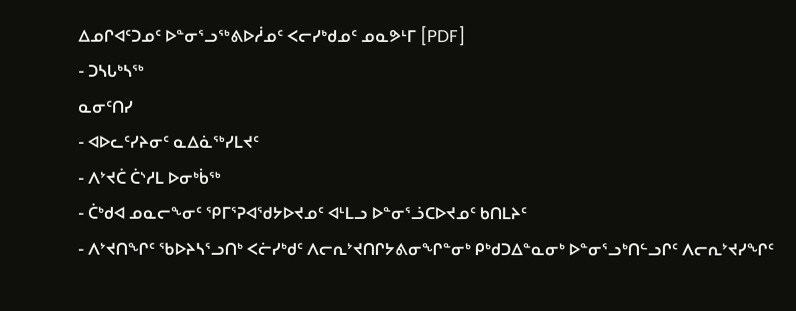ᐃᓄᒋᐊᑦᑐᓄᑦ ᐅᓐᓂᕐᓗᖅᕕᐅᓲᓄᑦ ᐸᓕᓯᒃᑯᓄᑦ ᓄᓇᕗᒻᒥ [PDF]
- ᑐᓴᒐᒃᓴᖅ
ᓇᓂᑦᑎᓯ
- ᐊᐅᓚᑦᓯᔨᓂᑦ ᓇᐃᓈᖅᓯᒪᔪᑦ
- ᐱᔾᔪᑖ ᑖᔅᓱᒪ ᐅᓂᒃᑳᖅ
- ᑖᒃᑯᐊ ᓄᓇᓕᖕᓂᑦ ᕿᒥᕐᕈᐊᖁᔭᐅᔪᓄᑦ ᐊᒻᒪᓗ ᐅᓐᓂᕐᓘᑕᐅᔪᓄᑦ ᑲᑎᒪᔨᑦ
- ᐱᔾᔪᑎᖏᑦ ᖃᐅᔨᓴᕐᓗᑎᒃ ᐸᓖᓯᒃᑯᑦ ᐱᓕᕆᔾᔪᑎᒋᔭᕕᓂᖏᓐᓂᒃ ᑭᒃᑯᑐᐃᓐᓇᓂᒃ ᐅᓐᓂᕐᓗᒃᑎᓪᓗᒋᑦ ᐱᓕᕆᔾᔪᓯᖏᑦ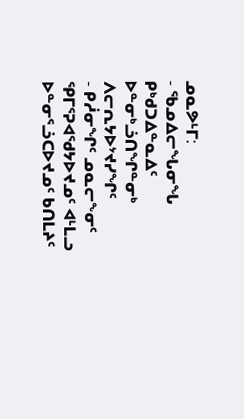ᓄᓇᕗᒻᒥ:
- ᖃᓄᐃᓕᖓᓂᖓ ᑭᒃᑯᑐᐃᓐᓇᐃᑦ ᐅᓐᓂᒃᓘᑎᖏᓐᓂᒃ ᐱᓕᕆᔭᐅᔾᔪᓯᖏᑦ
- ᑭᓲᓂᖏᑦ ᓄᓇᓕᖕᓂᑦ ᕿᒥᕐᕈᐊᖁᔭᐅᔪᓄᑦ ᐊᒻᒪᓗ ᐅᓐᓂᕐᓘᑕᐅᔪᓄᑦ ᑲᑎᒪᔨᑦ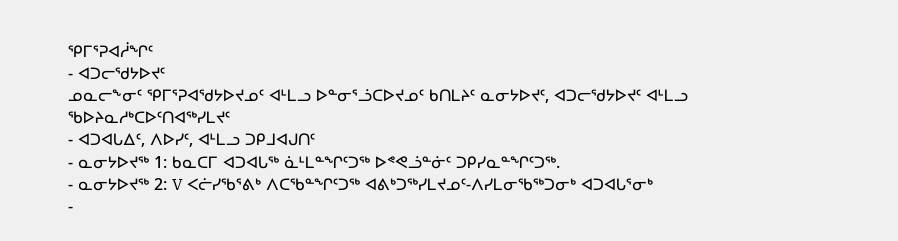ᕿᒥᕐᕈᐊᓲᖏᑦ
- ᐊᑐᓕᖁᔭᐅᔪᑦ
ᓄᓇᓕᖕᓂᑦ ᕿᒥᕐᕈᐊᖁᔭᐅᔪᓄᑦ ᐊᒻᒪᓗ ᐅᓐᓂᕐᓘᑕᐅᔪᓄᑦ ᑲᑎᒪᔨᑦ ᓇᓂᔭᐅᔪᑦ, ᐊᑐᓕᖁᔭᐅᔪᑦ ᐊᒻᒪᓗ ᖃᐅᔨᓇᓱᒃᑕᐅᑦᑎᐊᖅᓯᒪᔪᑦ
- ᐊᑐᐊᒐᐃᑦ, ᐱᐅᓯᑦ, ᐊᒻᒪᓗ ᑐᑭᒧᐊᒍᑎᑦ
- ᓇᓂᔭᐅᔪᖅ 1: ᑲᓇᑕᒥ ᐊᑐᐊᒐᖅ ᓈᒻᒪᓐᖏᑦᑐᖅ ᐅᕝᕙᓘᓐᓃᑦ ᑐᑭᓯᓇᓐᖏᑦᑐᖅ.
- ᓇᓂᔭᐅᔪᖅ 2: V ᐸᓖᓯᖃᕐᕕᒃ ᐱᑕᖃᓐᖏᑦᑐᖅ ᐊᕕᒃᑐᖅᓯᒪᔪᓄᑦ-ᐱᓯᒪᓂᖃᖅᑐᓂᒃ ᐊᑐᐊᒐᕐᓂᒃ
-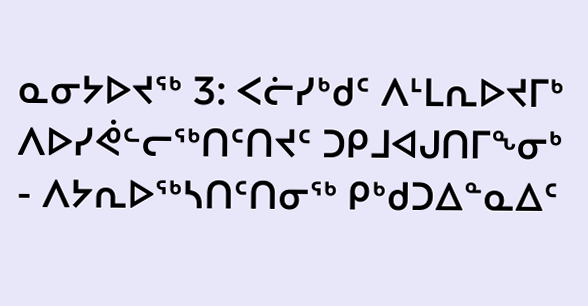ᓇᓂᔭᐅᔪᖅ 3: ᐸᓖᓯᒃᑯᑦ ᐱᒻᒪᕆᐅᔪᒥᒃ ᐱᐅᓯᕚᓪᓕᖅᑎᑦᑎᔪᑦ ᑐᑭᒧᐊᒍᑎᒥᖕᓂᒃ
- ᐱᔭᕆᐅᖅᓴᑎᑦᑎᓂᖅ ᑭᒃᑯᑐᐃᓐᓇᐃᑦ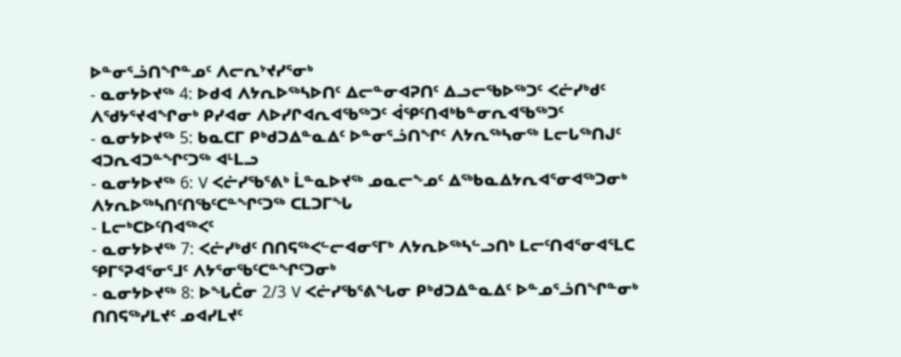ᐅᓐᓂᕐᓘᑎᖏᓐᓄᑦ ᐱᓕᕆᔾᔪᓯᕐᓂᒃ
- ᓇᓂᔭᐅᔪᖅ 4: ᐅᑯᐊ ᐱᔭᕆᐅᖅᓴᐅᑎᑦ ᐃᓕᓐᓂᐊᕈᑎᑦ ᐃᓗᓕᖃᐅᖅᑐᑦ ᐸᓖᓯᒃᑯᑦ ᐱᖁᔭᕐᔪᐊᖏᓂᒃ ᑭᓯᐊᓂ ᐱᐅᓯᒋᐊᕆᐊᖃᖅᑐᑦ ᐋᕿᑦᑎᐊᒃᑲᓐᓂᕆᐊᖃᖅᑐᑦ
- ᓇᓂᔭᐅᔪᖅ 5: ᑲᓇᑕᒥ ᑭᒃᑯᑐᐃᓐᓇᐃᑦ ᐅᓐᓂᕐᓘᑎᖏᑦ ᐱᔭᕆᖅᓴᓂᖅ ᒪᓕᒐᖅᑎᒍᑦ ᐊᑐᕆᐊᑐᓐᖏᑦᑐᖅ ᐊᒻᒪᓗ
- ᓇᓂᔭᐅᔪᖅ 6: V ᐸᓖᓯᖃᕐᕕᒃ ᒫᓐᓇᐅᔪᖅ ᓄᓇᓕᖕᓄᑦ ᐃᖅᑲᓇᐃᔭᕆᐊᕐᓂᐊᖅᑐᓂᒃ ᐱᔭᕆᐅᖅᓴᑎᑦᑎᖃᑦᑕᓐᖏᑦᑐᖅ ᑕᒪᑐᒥᖓ
- ᒪᓕᒃᑕᐅᑦᑎᐊᖅᐸᑦ
- ᓇᓂᔭᐅᔪᖅ 7: ᐸᓖᓯᒃᑯᑦ ᑎᑎᕋᖅᐸᓪᓕᐊᓂᕐᒥᒃ ᐱᔭᕆᐅᖅᓴᓪᓗᑎᒃ ᒪᓕᑦᑎᐊᕐᓂᐊᕐᒪᑕ ᕿᒥᕐᕈᐊᕐᓂᕐᒧᑦ ᐱᔭᕐᓂᖃᑦᑕᓐᖏᑦᑐᓂᒃ
- ᓇᓂᔭᐅᔪᖅ 8: ᐅᖓᑖᓂ 2/3 V ᐸᓖᓯᖃᕐᕕᖓᓂ ᑭᒃᑯᑐᐃᓐᓇᐃᑦ ᐅᓐᓄᕐᓘᑎᖏᓐᓂᒃ ᑎᑎᕋᖅᓯᒪᔪᑦ ᓄᐊᓯᒪᔪᑦ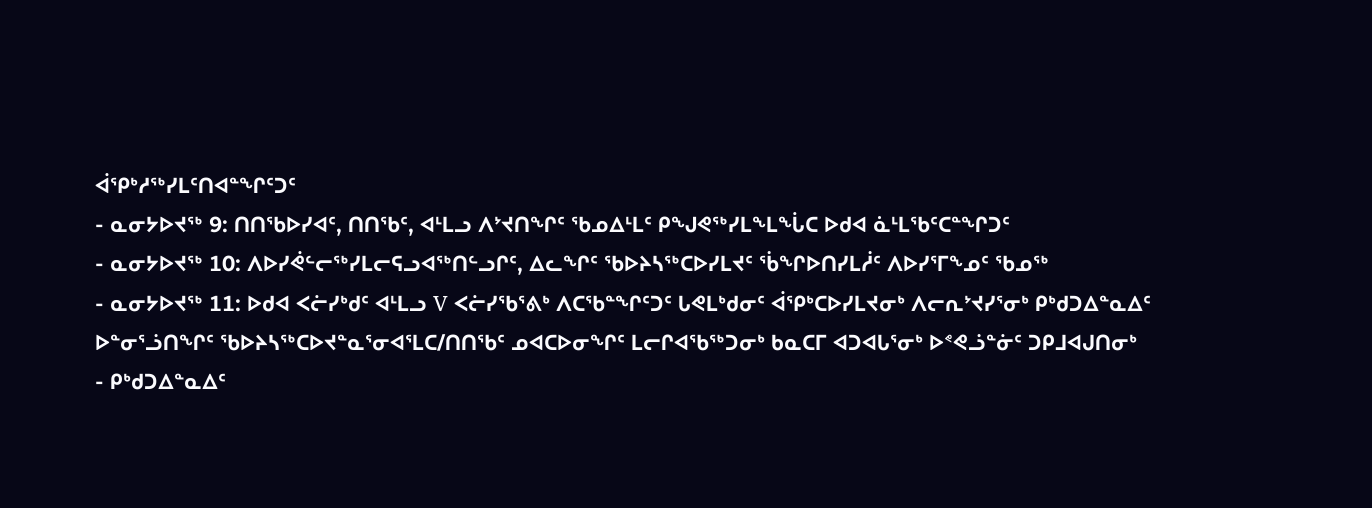ᐋᕿᒃᓱᖅᓯᒪᑦᑎᐊᓐᖏᑦᑐᑦ
- ᓇᓂᔭᐅᔪᖅ 9: ᑎᑎᖃᐅᓯᐊᑦ, ᑎᑎᖃᑦ, ᐊᒻᒪᓗ ᐱᔾᔪᑎᖏᑦ ᖃᓄᐃᒻᒪᑦ ᑭᖑᕙᖅᓯᒪᖕᒪᖔᑕ ᐅᑯᐊ ᓈᒻᒪᖃᑦᑕᓐᖏᑐᑦ
- ᓇᓂᔭᐅᔪᖅ 10: ᐱᐅᓯᕚᓪᓕᖅᓯᒪᓕᕋᓗᐊᖅᑎᓪᓗᒋᑦ, ᐃᓚᖏᑦ ᖃᐅᔨᓴᖅᑕᐅᓯᒪᔪᑦ ᖄᖏᐅᑎᓯᒪᓲᑦ ᐱᐅᓯᕐᒥᖕᓄᑦ ᖃᓄᖅ
- ᓇᓂᔭᐅᔪᖅ 11: ᐅᑯᐊ ᐸᓖᓯᒃᑯᑦ ᐊᒻᒪᓗ V ᐸᓖᓯᖃᕐᕕᒃ ᐱᑕᖃᓐᖏᑦᑐᑦ ᒐᕙᒪᒃᑯᓂᑦ ᐋᕿᒃᑕᐅᓯᒪᔪᓂᒃ ᐱᓕᕆᔾᔪᓯᕐᓂᒃ ᑭᒃᑯᑐᐃᓐᓇᐃᑦ ᐅᓐᓂᕐᓘᑎᖏᑦ ᖃᐅᔨᓴᖅᑕᐅᔪᓐᓇᕐᓂᐊᕐᒪᑕ/ᑎᑎᖃᑦ ᓄᐊᑕᐅᓂᖏᑦ ᒪᓕᒋᐊᖃᖅᑐᓂᒃ ᑲᓇᑕᒥ ᐊᑐᐊᒐᕐᓂᒃ ᐅᕝᕙᓘᓐᓃᑦ ᑐᑭᒧᐊᒍᑎᓂᒃ
- ᑭᒃᑯᑐᐃᓐᓇᐃᑦ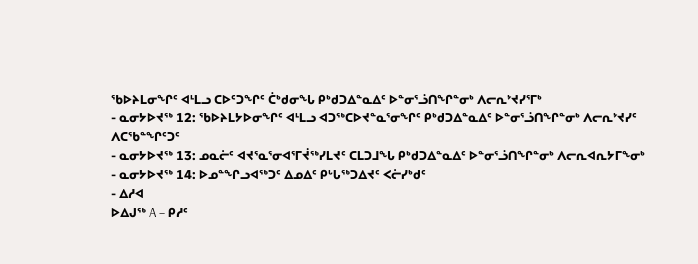ᖃᐅᔨᒪᓂᖏᑦ ᐊᒻᒪᓗ ᑕᐅᑦᑐᖏᑦ ᑖᒃᑯᓂᖓ ᑭᒃᑯᑐᐃᓐᓇᐃᑦ ᐅᓐᓂᕐᓘᑎᖏᓐᓂᒃ ᐱᓕᕆᔾᔪᓯᕐᒥᒃ
- ᓇᓂᔭᐅᔪᖅ 12: ᖃᐅᔨᒪᔭᐅᓂᖏᑦ ᐊᒻᒪᓗ ᐊᑐᖅᑕᐅᔪᓐᓇᕐᓂᖏᑦ ᑭᒃᑯᑐᐃᓐᓇᐃᑦ ᐅᓐᓂᕐᓘᑎᖏᓐᓂᒃ ᐱᓕᕆᔾᔪᓯᑦ ᐱᑕᖃᓐᖏᑦᑐᑦ
- ᓇᓂᔭᐅᔪᖅ 13: ᓄᓇᓖᑦ ᐊᔪᕐᓇᕐᓂᐊᕐᒥᔫᖅᓯᒪᔪᑦ ᑕᒪᑐᒧᖓ ᑭᒃᑯᑐᐃᓐᓇᐃᑦ ᐅᓐᓂᕐᓘᑎᖏᓐᓂᒃ ᐱᓕᕆᐊᕆᔭᒥᖕᓂᒃ
- ᓇᓂᔭᐅᔪᖅ 14: ᐅᓄᓐᖏᓗᐊᖅᑐᑦ ᐃᓄᐃᑦ ᑭᒡᒐᖅᑐᐃᔪᑦ ᐸᓖᓯᒃᑯᑦ
- ᐃᓱᐊ
ᐅᐃᒍᖅ A – ᑭᓱᑦ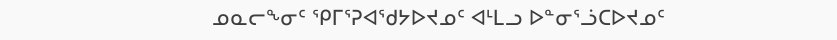ᓄᓇᓕᖕᓂᑦ ᕿᒥᕐᕈᐊᖁᔭᐅᔪᓄᑦ ᐊᒻᒪᓗ ᐅᓐᓂᕐᓘᑕᐅᔪᓄᑦ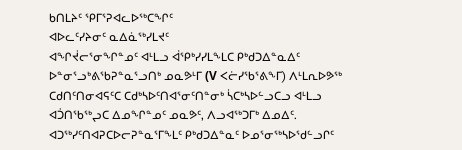ᑲᑎᒪᔨᑦ ᕿᒥᕐᕈᐊᓚᐅᖅᑕᖏᑦ
ᐊᐅᓚᑦᓯᔨᓂᑦ ᓇᐃᓈᖅᓯᒪᔪᑦ
ᐊᖏᔫᓕᕐᓂᖏᓐᓄᑦ ᐊᒻᒪᓗ ᐋᕿᒃᓯᓯᒪᖕᒪᑕ ᑭᒃᑯᑐᐃᓐᓇᐃᑦ ᐅᓐᓂᕐᓗᒃᕕᖃᕈᓐᓇᕐᓗᑎᒃ ᓄᓇᕗᒻᒥ (V ᐸᓖᓯᖃᕐᕕᖕᒥ) ᐱᒻᒪᕆᐅᕗᖅ ᑕᑯᑎᑦᑎᓂᐊᕋᑦᑕ ᑕᑯᒃᓴᐅᑦᑎᐊᕐᓂᑦᑎᓐᓂᒃ ᓵᑕᒃᓴᐅᓪᓗᑕᓗ ᐊᒻᒪᓗ ᐊᑑᑎᖃᖅᖢᑕ ᐃᓄᖏᓐᓄᑦ ᓄᓇᕗᑦ, ᐱᓗᐊᖅᑐᒥᒃ ᐃᓄᐃᑦ. ᐊᑐᖅᓯᑦᑎᐊᕈᑕᐅᓕᕈᓐᓇᕐᒥᖕᒪᑦ ᑭᒃᑯᑐᐃᓐᓇᑦ ᐅᓄᕐᓂᖅᓴᐅᖁᓪᓗᒋᑦ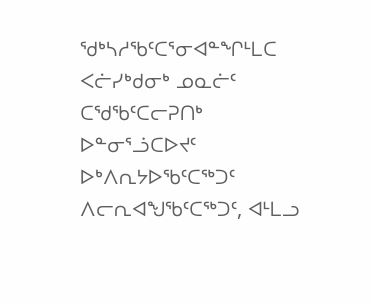ᖁᒃᓴᓱᖃᑦᑕᕐᓂᐊᓐᖏᒻᒪᑕ ᐸᓖᓯᒃᑯᓂᒃ ᓄᓇᓖᑦ ᑕᖁᖃᑦᑕᓕᕈᑎᒃ ᐅᓐᓂᕐᓘᑕᐅᔪᑦ ᐅᒃᐱᕆᔭᐅᖃᑦᑕᖅᑐᑦ ᐱᓕᕆᐊᖑᖃᑦᑕᖅᑐᑦ, ᐊᒻᒪᓗ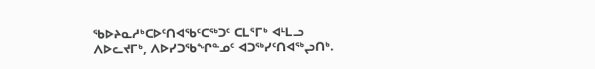ᖃᐅᔨᓇᓱᒃᑕᐅᑦᑎᐊᖃᑦᑕᖅᑐᑦ ᑕᒪᕐᒥᒃ ᐊᒻᒪᓗ ᐱᐅᓚᔪᒥᒃ, ᐱᐅᓯᑐᖃᖏᓐᓄᑦ ᐊᑐᖅᓯᑦᑎᐊᖅᖢᑎᒃ.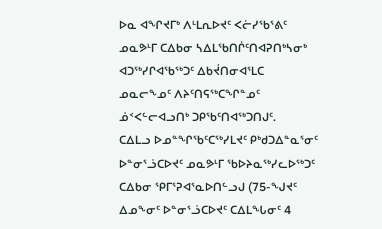ᐅᓇ ᐊᖏᔪᒥᒃ ᐱᒻᒪᕆᐅᔪᑦ ᐸᓖᓯᖃᕐᕕᑦ ᓄᓇᕗᒻᒥ ᑕᐃᑲᓂ ᓴᐃᒪᖃᑎᒌᑦᑎᐊᕈᑎᒃᓴᓂᒃ ᐊᑐᖅᓯᒋᐊᖃᖅᑐᑦ ᐃᑲᔫᑎᓂᐊᕐᒪᑕ ᓄᓇᓕᖕᓄᑦ ᐱᔨᑦᑎᕋᖅᑕᖏᓐᓄᑦ ᓅᑉᐸᓪᓕᐊᓗᑎᒃ ᑐᑭᖃᑦᑎᐊᖅᑐᑎᒍᑦ.
ᑕᐃᒪᓗ ᐅᓄᓐᖏᖃᑦᑕᖅᓯᒪᔪᑦ ᑭᒃᑯᑐᐃᓐᓇᕐᓂᑦ ᐅᓐᓂᕐᓘᑕᐅᔪᑦ ᓄᓇᕗᒻᒥ ᖃᐅᔨᓇᖅᓯᓚᐅᖅᑐᑦ ᑕᐃᑲᓂ ᕿᒥᕐᕈᐊᕐᓇᐅᑎᓪᓗᒍ (75-ᖑᔪᑦ ᐃᓄᖕᓂᑦ ᐅᓐᓂᕐᓘᑕᐅᔪᑦ ᑕᐃᒪᖓᓂᑦ 4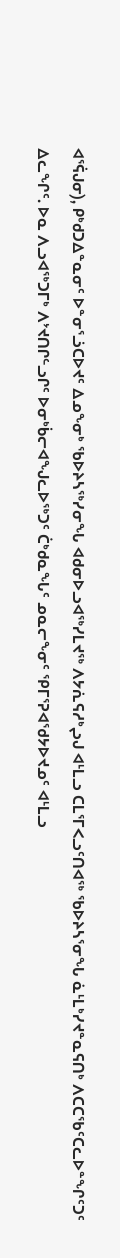ᐊᕐᕌᒍᓂ), ᑭᒃᑯᑐᐃᓐᓇᓂᑦ ᐅᓐᓂᕐᓘᑕᐅᔪᑦ ᐃᓄᖕᓂᒃ ᖃᐅᔨᓴᖅᓯᓂᖓ ᐊᑯᓂᐅᓗᐊᖅᓯᒪᔪᖅ ᐱᔭᕇᕋᓱᒃᖢᒍ ᐊᒻᒪᓗ ᑕᒪᕐᒥᐸᓗᑦᑎᐊᖅ ᖃᐅᔨᓴᕐᓂᖓ ᓈᒻᒪᒃᓯᔪᓐᓇᕋᑎᒃ ᐱᑕᑕᖃᑦᑕᓚᐅᓐᖏᑦᑐᑦ ᐃᓚᖏᑦ. ᐅᓇ ᐱᓗᐊᖅᑐᒥᒃ ᐱᔾᔪᑎᒋᓪᓗᒋᑦ ᐅᓂᒃᑳᓕᐊᖑᓚᐅᖅᑐᑦ ᑖᒃᑯᓇᖓᑦ ᓄᓇᓕᖕᓂᑦ ᕿᒥᕐᕈᐊᖁᔭᐅᔪᓄᑦ ᐊᒻᒪᓗ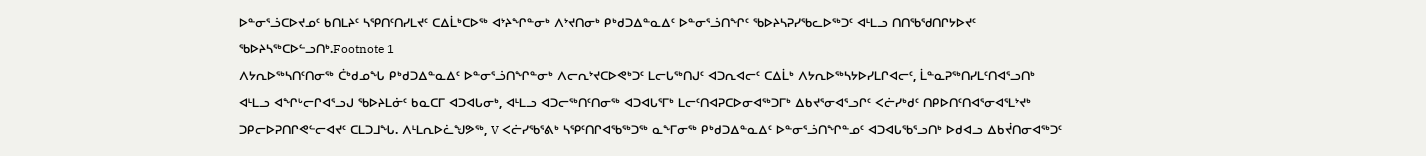ᐅᓐᓂᕐᓘᑕᐅᔪᓄᑦ ᑲᑎᒪᔨᑦ ᓴᕿᑎᑦᑎᓯᒪᔪᑦ ᑕᐃᒫᒃᑕᐅᖅ ᐊᔾᔨᖏᓐᓂᒃ ᐱᔾᔪᑎᓂᒃ ᑭᒃᑯᑐᐃᓐᓇᐃᑦ ᐅᓐᓂᕐᓘᑎᖏᑦ ᖃᐅᔨᓴᕈᓯᖃᓚᐅᖅᑐᑦ ᐊᒻᒪᓗ ᑎᑎᖃᖁᑎᒋᔭᐅᔪᑦ ᖃᐅᔨᓴᖅᑕᐅᓪᓗᑎᒃ.Footnote 1
ᐱᔭᕆᐅᖅᓴᑎᑦᑎᓂᖅ ᑖᒃᑯᓄᖓ ᑭᒃᑯᑐᐃᓐᓇᐃᑦ ᐅᓐᓂᕐᓘᑎᖏᓐᓂᒃ ᐱᓕᕆᔾᔪᑕᐅᕙᒃᑐᑦ ᒪᓕᒐᖅᑎᒍᑦ ᐊᑐᕆᐊᓕᑦ ᑕᐃᒫᒃ ᐱᔭᕆᐅᖅᓴᔭᐅᓯᒪᒋᐊᓕᑦ, ᒫᓐᓇᕈᖅᑎᓯᒪᑦᑎᐊᕐᓗᑎᒃ ᐊᒻᒪᓗ ᐊᖏᒡᓕᒋᐊᕐᓗᒍ ᖃᐅᔨᒪᓃᑦ ᑲᓇᑕᒥ ᐊᑐᐊᒐᓂᒃ, ᐊᒻᒪᓗ ᐊᑐᓕᖅᑎᑦᑎᓂᖅ ᐊᑐᐊᒐᕐᒥᒃ ᒪᓕᑦᑎᐊᕈᑕᐅᓂᐊᖅᑐᒥᒃ ᐃᑲᔪᕐᓂᐊᕐᓗᒋᑦ ᐸᓖᓯᒃᑯᑦ ᑎᑭᐅᑎᑦᑎᐊᕐᓂᐊᕐᒪᔾᔪᒃ ᑐᑭᓕᐅᕈᑎᒋᕙᓪᓕᐊᔪᑦ ᑕᒪᑐᒧᖓ. ᐱᒻᒪᕆᐅᓛᖑᕗᖅ, V ᐸᓖᓯᖃᕐᕕᒃ ᓴᕿᑦᑎᒋᐊᖃᖅᑐᖅ ᓇᖕᒥᓂᖅ ᑭᒃᑯᑐᐃᓐᓇᐃᑦ ᐅᓐᓂᕐᓘᑎᖏᓐᓄᑦ ᐊᑐᐊᒐᖃᕐᓗᑎᒃ ᐅᑯᐊᓗ ᐃᑲᔫᑎᓂᐊᖅᑐᑦ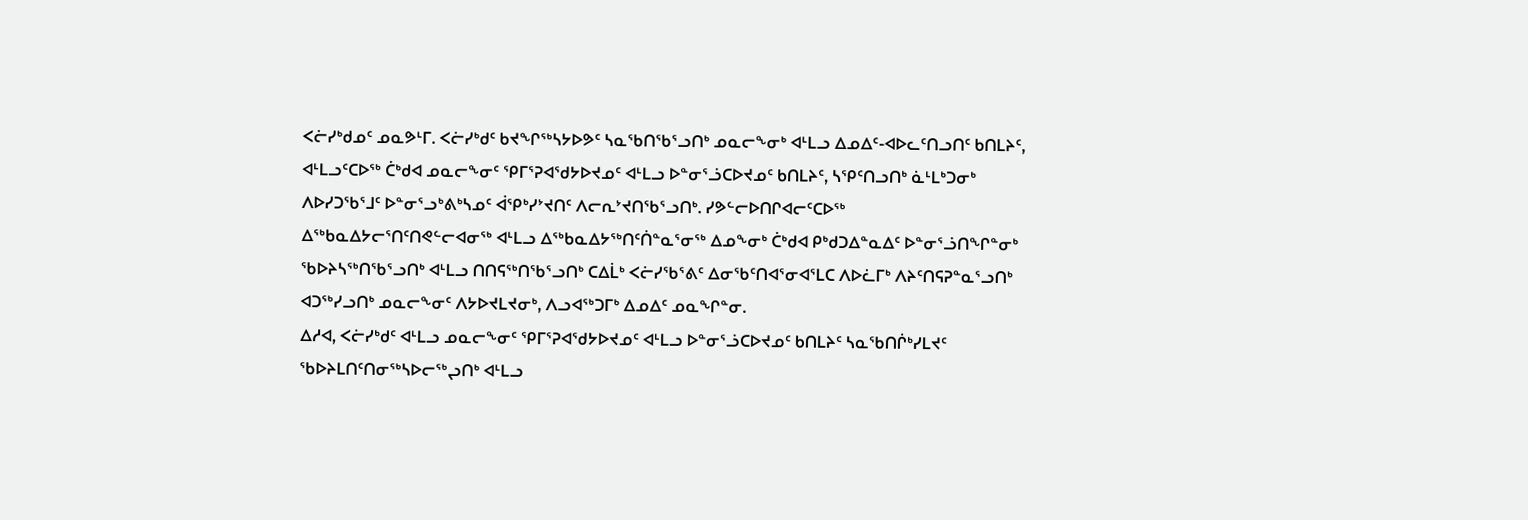ᐸᓖᓯᒃᑯᓄᑦ ᓄᓇᕗᒻᒥ. ᐸᓖᓯᒃᑯᑦ ᑲᔪᖏᖅᓴᔭᐅᕗᑦ ᓴᓇᖃᑎᖃᕐᓗᑎᒃ ᓄᓇᓕᖕᓂᒃ ᐊᒻᒪᓗ ᐃᓄᐃᑦ-ᐊᐅᓚᑦᑎᓗᑎᑦ ᑲᑎᒪᔨᑦ, ᐊᒻᒪᓗᑦᑕᐅᖅ ᑖᒃᑯᐊ ᓄᓇᓕᖕᓂᑦ ᕿᒥᕐᕈᐊᖁᔭᐅᔪᓄᑦ ᐊᒻᒪᓗ ᐅᓐᓂᕐᓘᑕᐅᔪᓄᑦ ᑲᑎᒪᔨᑦ, ᓴᕿᑦᑎᓗᑎᒃ ᓈᒻᒪᒃᑐᓂᒃ ᐱᐅᓯᑐᖃᕐᒧᑦ ᐅᓐᓂᕐᓗᒃᕕᒃᓴᓄᑦ ᐋᕿᒃᓯᔾᔪᑎᑦ ᐱᓕᕆᔾᔪᑎᖃᕐᓗᑎᒃ. ᓯᕗᓪᓕᐅᑎᒋᐊᓕᑦᑕᐅᖅ ᐃᖅᑲᓇᐃᔭᓕᕐᑎᑦᑎᕙᓪᓕᐊᓂᖅ ᐊᒻᒪᓗ ᐃᖅᑲᓇᐃᔭᖅᑎᑦᑏᓐᓇᕐᓂᖅ ᐃᓄᖕᓂᒃ ᑖᒃᑯᐊ ᑭᒃᑯᑐᐃᓐᓇᐃᑦ ᐅᓐᓂᕐᓘᑎᖏᓐᓂᒃ ᖃᐅᔨᓴᖅᑎᖃᕐᓗᑎᒃ ᐊᒻᒪᓗ ᑎᑎᕋᖅᑎᖃᕐᓗᑎᒃ ᑕᐃᒫᒃ ᐸᓖᓯᖃᕐᕕᑦ ᐃᓂᖃᑦᑎᐊᕐᓂᐊᕐᒪᑕ ᐱᐅᓛᒥᒃ ᐱᔨᑦᑎᕋᕈᓐᓇᕐᓗᑎᒃ ᐊᑐᖅᓯᓗᑎᒃ ᓄᓇᓕᖕᓂᑦ ᐱᔭᐅᔪᒪᔪᓂᒃ, ᐱᓗᐊᖅᑐᒥᒃ ᐃᓄᐃᑦ ᓄᓇᖏᓐᓂ.
ᐃᓱᐊ, ᐸᓖᓯᒃᑯᑦ ᐊᒻᒪᓗ ᓄᓇᓕᖕᓂᑦ ᕿᒥᕐᕈᐊᖁᔭᐅᔪᓄᑦ ᐊᒻᒪᓗ ᐅᓐᓂᕐᓘᑕᐅᔪᓄᑦ ᑲᑎᒪᔨᑦ ᓴᓇᖃᑎᒌᒃᓯᒪᔪᑦ ᖃᐅᔨᒪᑎᑦᑎᓂᖅᓴᐅᓕᖅᖢᑎᒃ ᐊᒻᒪᓗ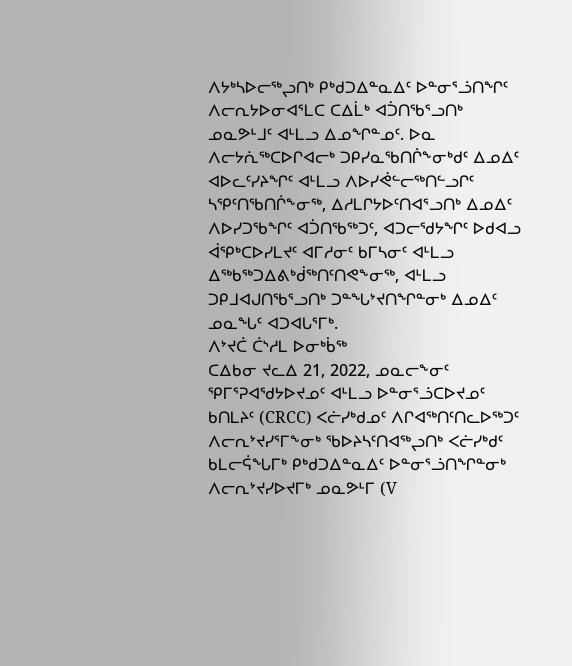ᐱᔭᒃᓴᐅᓕᖅᖢᑎᒃ ᑭᒃᑯᑐᐃᓐᓇᐃᑦ ᐅᓐᓂᕐᓘᑎᖏᑦ ᐱᓕᕆᔭᐅᓂᐊᕐᒪᑕ ᑕᐃᒫᒃ ᐊᑑᑎᖃᕐᓗᑎᒃ ᓄᓇᕗᒻᒧᑦ ᐊᒻᒪᓗ ᐃᓄᖏᓐᓄᑦ. ᐅᓇ ᐱᓕᔭᕇᖅᑕᐅᒋᐊᓕᒃ ᑐᑭᓯᓇᖃᑎᒌᖕᓂᒃᑯᑦ ᐃᓄᐃᑦ ᐊᐅᓚᑦᓯᔨᖏᑦ ᐊᒻᒪᓗ ᐱᐅᓯᕚᓪᓕᖅᑎᓪᓗᒋᑦ ᓴᕿᑦᑎᖃᑎᒌᖕᓂᖅ, ᐃᓱᒪᒋᔭᐅᑦᑎᐊᕐᓗᑎᒃ ᐃᓄᐃᑦ ᐱᐅᓯᑐᖃᖏᑦ ᐊᑑᑎᖃᖅᑐᑦ, ᐊᑐᓕᖁᔭᖏᑦ ᐅᑯᐊᓗ ᐋᕿᒃᑕᐅᓯᒪᔪᑦ ᐊᒥᓱᓂᑦ ᑲᒥᓴᓂᑦ ᐊᒻᒪᓗ ᐃᖅᑲᖅᑐᐃᕕᒃᑰᖅᑎᑦᑎᕙᖕᓂᖅ, ᐊᒻᒪᓗ ᑐᑭᒧᐊᒍᑎᖃᕐᓗᑎᒃ ᑐᓐᖓᔾᔪᑎᖏᓐᓂᒃ ᐃᓄᐃᑦ ᓄᓇᖓᑦ ᐊᑐᐊᒐᕐᒥᒃ.
ᐱᔾᔪᑖ ᑖᔅᓱᒪ ᐅᓂᒃᑳᖅ
ᑕᐃᑲᓂ ᔪᓚᐃ 21, 2022, ᓄᓇᓕᖕᓂᑦ ᕿᒥᕐᕈᐊᖁᔭᐅᔪᓄᑦ ᐊᒻᒪᓗ ᐅᓐᓂᕐᓘᑕᐅᔪᓄᑦ ᑲᑎᒪᔨᑦ (CRCC) ᐸᓖᓯᒃᑯᓄᑦ ᐱᒋᐊᖅᑎᑦᑎᓚᐅᖅᑐᑦ ᐱᓕᕆᔾᔪᓯᕐᒥᖕᓂᒃ ᖃᐅᔨᓴᑦᑎᐊᖅᖢᑎᒃ ᐸᓖᓯᒃᑯᑦ ᑲᒪᓕᕌᖓᒥᒃ ᑭᒃᑯᑐᐃᓐᓇᐃᑦ ᐅᓐᓂᕐᓘᑎᖏᓐᓂᒃ ᐱᓕᕆᔾᔪᓯᐅᔪᒥᒃ ᓄᓇᕗᒻᒥ (V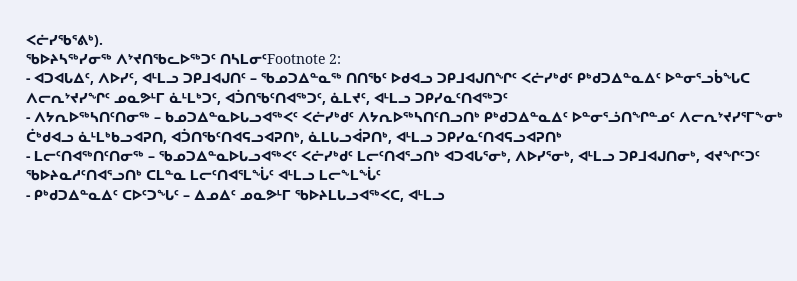ᐸᓖᓯᖃᕐᕕᒃ).
ᖃᐅᔨᓴᖅᓯᓂᖅ ᐱᔾᔪᑎᖃᓚᐅᖅᑐᑦ ᑎᓴᒪᓂᑦFootnote 2:
- ᐊᑐᐊᒐᐃᑦ, ᐱᐅᓯᑦ, ᐊᒻᒪᓗ ᑐᑭᒧᐊᒍᑎᑦ – ᖃᓄᑐᐃᓐᓇᖅ ᑎᑎᖃᑦ ᐅᑯᐊᓗ ᑐᑭᒧᐊᒍᑎᖏᑦ ᐸᓖᓯᒃᑯᑦ ᑭᒃᑯᑐᐃᓐᓇᐃᑦ ᐅᓐᓂᕐᓗᑳᖓᑕ ᐱᓕᕆᔾᔪᓯᖏᑦ ᓄᓇᕗᒻᒥ ᓈᒻᒪᒃᑐᑦ, ᐊᑑᑎᖃᑦᑎᐊᖅᑐᑦ, ᓈᒪᔪᑦ, ᐊᒻᒪᓗ ᑐᑭᓯᓇᑦᑎᐊᖅᑐᑦ
- ᐱᔭᕆᐅᖅᓴᑎᑦᑎᓂᖅ – ᑲᓄᑐᐃᓐᓇᐅᒐᓗᐊᖅᐸᑦ ᐸᓖᓯᒃᑯᑦ ᐱᔭᕆᐅᖅᓴᑎᑦᑎᓗᑎᒃ ᑭᒃᑯᑐᐃᓐᓇᐃᑦ ᐅᓐᓂᕐᓘᑎᖏᓐᓄᑦ ᐱᓕᕆᔾᔪᓯᕐᒥᖕᓂᒃ ᑖᒃᑯᐊᓗ ᓈᒻᒪᒃᑲᓗᐊᕈᑎ, ᐊᑑᑎᖃᑦᑎᐊᕋᓗᐊᕈᑎᒃ, ᓈᒪᒐᓗᐋᕈᑎᒃ, ᐊᒻᒪᓗ ᑐᑭᓯᓇᑦᑎᐊᕋᓗᐊᕈᑎᒃ
- ᒪᓕᑦᑎᐊᖅᑎᑦᑎᓂᖅ – ᖃᓄᑐᐃᓐᓇᐅᒐᓗᐊᖅᐸᑦ ᐸᓖᓯᒃᑯᑦ ᒪᓕᑦᑎᐊᕐᓗᑎᒃ ᐊᑐᐊᒐᕐᓂᒃ, ᐱᐅᓯᕐᓂᒃ, ᐊᒻᒪᓗ ᑐᑭᒧᐊᒍᑎᓂᒃ, ᐊᔪᖏᑦᑐᑦ ᖃᐅᔨᓇᓱᑦᑎᐊᕐᓗᑎᒃ ᑕᒪᓐᓇ ᒪᓕᑦᑎᐊᕐᒪᖔᑦ ᐊᒻᒪᓗ ᒪᓕᖕᒪᖔᑦ
- ᑭᒃᑯᑐᐃᓐᓇᐃᑦ ᑕᐅᑦᑐᖓᑦ – ᐃᓄᐃᑦ ᓄᓇᕗᒻᒥ ᖃᐅᔨᒪᒐᓗᐊᖅᐸᑕ, ᐊᒻᒪᓗ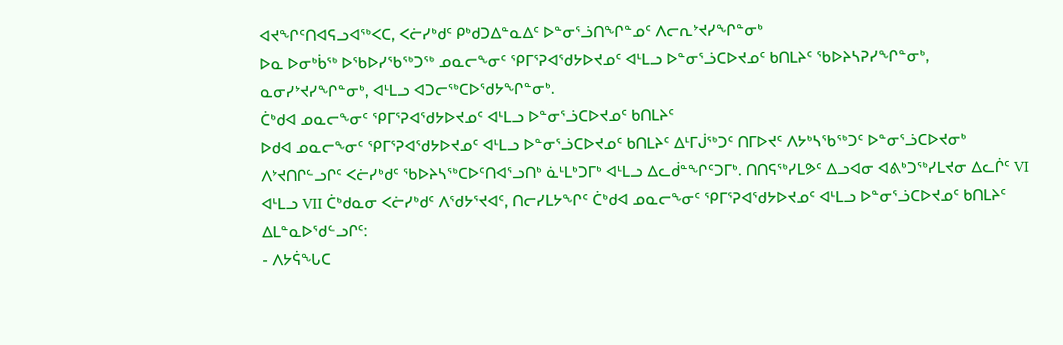ᐊᔪᖏᑦᑎᐊᕋᓗᐊᖅᐸᑕ, ᐸᓖᓯᒃᑯᑦ ᑭᒃᑯᑐᐃᓐᓇᐃᑦ ᐅᓐᓂᕐᓘᑎᖏᓐᓄᑦ ᐱᓕᕆᔾᔪᓯᖏᓐᓂᒃ
ᐅᓇ ᐅᓂᒃᑳᖅ ᐅᖃᐅᓯᖃᖅᑐᖅ ᓄᓇᓕᖕᓂᑦ ᕿᒥᕐᕈᐊᖁᔭᐅᔪᓄᑦ ᐊᒻᒪᓗ ᐅᓐᓂᕐᓘᑕᐅᔪᓄᑦ ᑲᑎᒪᔨᑦ ᖃᐅᔨᓴᕈᓯᖏᓐᓂᒃ, ᓇᓂᓯᔾᔪᓯᖏᓐᓂᒃ, ᐊᒻᒪᓗ ᐊᑐᓕᖅᑕᐅᖁᔭᖏᓐᓂᒃ.
ᑖᒃᑯᐊ ᓄᓇᓕᖕᓂᑦ ᕿᒥᕐᕈᐊᖁᔭᐅᔪᓄᑦ ᐊᒻᒪᓗ ᐅᓐᓂᕐᓘᑕᐅᔪᓄᑦ ᑲᑎᒪᔨᑦ
ᐅᑯᐊ ᓄᓇᓕᖕᓂᑦ ᕿᒥᕐᕈᐊᖁᔭᐅᔪᓄᑦ ᐊᒻᒪᓗ ᐅᓐᓂᕐᓘᑕᐅᔪᓄᑦ ᑲᑎᒪᔨᑦ ᐃᒻᒥᒎᖅᑐᑦ ᑎᒥᐅᔪᑦ ᐱᔭᒃᓴᖃᖅᑐᑦ ᐅᓐᓂᕐᓘᑕᐅᔪᓂᒃ ᐱᔾᔪᑎᒋᓪᓗᒋᑦ ᐸᓖᓯᒃᑯᑦ ᖃᐅᔨᓴᖅᑕᐅᑦᑎᐊᕐᓗᑎᒃ ᓈᒻᒪᒃᑐᒥᒃ ᐊᒻᒪᓗ ᐃᓚᑰᓐᖏᑦᑐᒥᒃ. ᑎᑎᕋᖅᓯᒪᕗᑦ ᐃᓗᐊᓂ ᐊᕕᒃᑐᖅᓯᒪᔪᓂ ᐃᓚᒌᑦ VI ᐊᒻᒪᓗ VII ᑖᒃᑯᓇᓂ ᐸᓖᓯᒃᑯᑦ ᐱᖁᔭᕐᔪᐊᑦ, ᑎᓕᓯᒪᔭᖏᑦ ᑖᒃᑯᐊ ᓄᓇᓕᖕᓂᑦ ᕿᒥᕐᕈᐊᖁᔭᐅᔪᓄᑦ ᐊᒻᒪᓗ ᐅᓐᓂᕐᓘᑕᐅᔪᓄᑦ ᑲᑎᒪᔨᑦ ᐃᒪᓐᓇᐅᖁᓪᓗᒋᑦ:
- ᐱᔭᕌᖓᑕ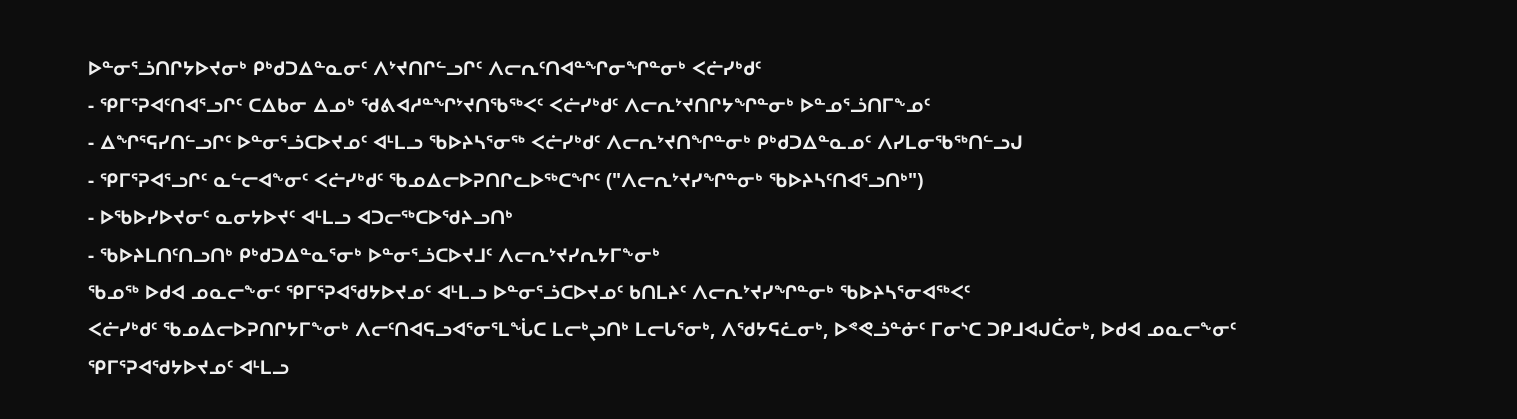ᐅᓐᓂᕐᓘᑎᒋᔭᐅᔪᓂᒃ ᑭᒃᑯᑐᐃᓐᓇᓂᑦ ᐱᔾᔪᑎᒋᓪᓗᒋᑦ ᐱᓕᕆᑦᑎᐊᓐᖏᓂᖏᓐᓂᒃ ᐸᓖᓯᒃᑯᑦ
- ᕿᒥᕐᕈᐊᑦᑎᐊᕐᓗᒋᑦ ᑕᐃᑲᓂ ᐃᓄᒃ ᖁᕕᐊᓱᓐᖏᔾᔪᑎᖃᖅᐸᑦ ᐸᓖᓯᒃᑯᑦ ᐱᓕᕆᔾᔪᑎᒋᔭᖏᓐᓂᒃ ᐅᓐᓄᕐᓘᑎᒥᖕᓄᑦ
- ᐃᖏᕐᕋᓯᑎᓪᓗᒋᑦ ᐅᓐᓂᕐᓘᑕᐅᔪᓄᑦ ᐊᒻᒪᓗ ᖃᐅᔨᓴᕐᓂᖅ ᐸᓖᓯᒃᑯᑦ ᐱᓕᕆᔾᔪᑎᖏᓐᓂᒃ ᑭᒃᑯᑐᐃᓐᓇᓄᑦ ᐱᓯᒪᓂᖃᖅᑎᓪᓗᒍ
- ᕿᒥᕐᕈᐊᕐᓗᒋᑦ ᓇᓪᓕᐊᖕᓂᑦ ᐸᓖᓯᒃᑯᑦ ᖃᓄᐃᓕᐅᕈᑎᒋᓚᐅᖅᑕᖏᑦ ("ᐱᓕᕆᔾᔪᓯᖏᓐᓂᒃ ᖃᐅᔨᓴᑦᑎᐊᕐᓗᑎᒃ")
- ᐅᖃᐅᓯᐅᔪᓂᑦ ᓇᓂᔭᐅᔪᑦ ᐊᒻᒪᓗ ᐊᑐᓕᖅᑕᐅᖁᔨᓗᑎᒃ
- ᖃᐅᔨᒪᑎᑦᑎᓗᑎᒃ ᑭᒃᑯᑐᐃᓐᓇᕐᓂᒃ ᐅᓐᓂᕐᓘᑕᐅᔪᒧᑦ ᐱᓕᕆᔾᔪᓯᕆᔭᒥᖕᓂᒃ
ᖃᓄᖅ ᐅᑯᐊ ᓄᓇᓕᖕᓂᑦ ᕿᒥᕐᕈᐊᖁᔭᐅᔪᓄᑦ ᐊᒻᒪᓗ ᐅᓐᓂᕐᓘᑕᐅᔪᓄᑦ ᑲᑎᒪᔨᑦ ᐱᓕᕆᔾᔪᓯᖏᓐᓂᒃ ᖃᐅᔨᓴᕐᓂᐊᖅᐸᑦ
ᐸᓖᓯᒃᑯᑦ ᖃᓄᐃᓕᐅᕈᑎᒋᔭᒥᖕᓂᒃ ᐱᓕᑦᑎᐊᕋᓗᐊᕐᓂᕐᒪᖔᑕ ᒪᓕᒃᖢᑎᒃ ᒪᓕᒐᕐᓂᒃ, ᐱᖁᔭᕋᓛᓂᒃ, ᐅᕝᕙᓘᓐᓃᑦ ᒥᓂᔅᑕ ᑐᑭᒧᐊᒍᑖᓂᒃ, ᐅᑯᐊ ᓄᓇᓕᖕᓂᑦ ᕿᒥᕐᕈᐊᖁᔭᐅᔪᓄᑦ ᐊᒻᒪᓗ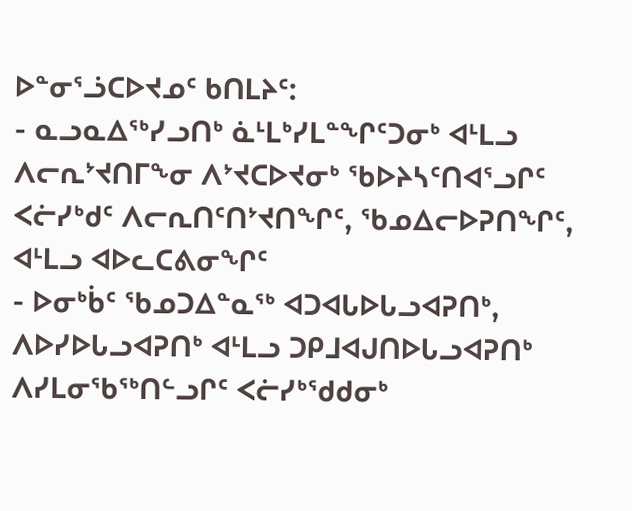ᐅᓐᓂᕐᓘᑕᐅᔪᓄᑦ ᑲᑎᒪᔨᑦ:
- ᓇᓗᓇᐃᖅᓯᓗᑎᒃ ᓈᒻᒪᒃᓯᒪᓐᖏᑦᑐᓂᒃ ᐊᒻᒪᓗ ᐱᓕᕆᔾᔪᑎᒥᖕᓂ ᐱᔾᔪᑕᐅᔪᓂᒃ ᖃᐅᔨᓴᑦᑎᐊᕐᓗᒋᑦ ᐸᓖᓯᒃᑯᑦ ᐱᓕᕆᑎᑦᑎᔾᔪᑎᖏᑦ, ᖃᓄᐃᓕᐅᕈᑎᖏᑦ, ᐊᒻᒪᓗ ᐊᐅᓚᑕᕕᓂᖏᑦ
- ᐅᓂᒃᑳᑦ ᖃᓄᑐᐃᓐᓇᖅ ᐊᑐᐊᒐᐅᒐᓗᐊᕈᑎᒃ, ᐱᐅᓯᐅᒐᓗᐊᕈᑎᒃ ᐊᒻᒪᓗ ᑐᑭᒧᐊᒍᑎᐅᒐᓗᐊᕈᑎᒃ ᐱᓯᒪᓂᖃᖅᑎᓪᓗᒋᑦ ᐸᓖᓯᒃᖁᑯᓂᒃ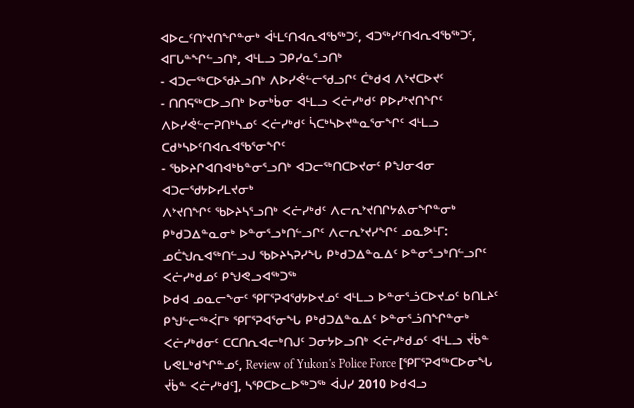ᐊᐅᓚᑦᑎᔾᔪᑎᖏᓐᓂᒃ ᐋᒻᒪᑦᑎᐊᕆᐊᖃᖅᑐᑦ, ᐊᑐᖅᓯᑦᑎᐊᕆᐊᖃᖅᑐᑦ, ᐊᒥᒐᓐᖏᓪᓗᑎᒃ, ᐊᒻᒪᓗ ᑐᑭᓯᓇᕐᓗᑎᒃ
- ᐊᑐᓕᖅᑕᐅᖁᔨᓗᑎᒃ ᐱᐅᓯᕚᓪᓕᖁᓗᒋᑦ ᑖᒃᑯᐊ ᐱᔾᔪᑕᐅᔪᑦ
- ᑎᑎᕋᖅᑕᐅᓗᑎᒃ ᐅᓂᒃᑳᓂ ᐊᒻᒪᓗ ᐸᓖᓯᒃᑯᑦ ᑭᐅᓯᔾᔪᑎᖏᑦ ᐱᐅᓯᕚᓪᓕᕈᑎᒃᓴᓄᑦ ᐸᓖᓯᒃᑯᑦ ᓵᑕᒃᓴᐅᔪᓐᓇᕐᓂᖏᑦ ᐊᒻᒪᓗ ᑕᑯᒃᓴᐅᑦᑎᐊᕆᐊᖃᕐᓂᖏᑦ
- ᖃᐅᔨᒋᐊᑎᐊᒃᑲᓐᓂᕐᓗᑎᒃ ᐊᑐᓕᖅᑎᑕᐅᔪᓂᑦ ᑭᖑᓂᐊᓂ ᐊᑐᓕᖁᔭᐅᓯᒪᔪᓂᒃ
ᐱᔾᔪᑎᖏᑦ ᖃᐅᔨᓴᕐᓗᑎᒃ ᐸᓖᓯᒃᑯᑦ ᐱᓕᕆᔾᔪᑎᒋᔭᕕᓂᖏᓐᓂᒃ ᑭᒃᑯᑐᐃᓐᓇᓂᒃ ᐅᓐᓂᕐᓗᒃᑎᓪᓗᒋᑦ ᐱᓕᕆᔾᔪᓯᖏᑦ ᓄᓇᕗᒻᒥ:
ᓄᑖᖑᕆᐊᖅᑎᓪᓗᒍ ᖃᐅᔨᓴᕈᓯᖓ ᑭᒃᑯᑐᐃᓐᓇᐃᑦ ᐅᓐᓂᕐᓗᒃᑎᓪᓗᒋᑦ ᐸᓖᓯᒃᑯᓄᑦ ᑭᖑᕙᓗᐊᖅᑐᖅ
ᐅᑯᐊ ᓄᓇᓕᖕᓂᑦ ᕿᒥᕐᕈᐊᖁᔭᐅᔪᓄᑦ ᐊᒻᒪᓗ ᐅᓐᓂᕐᓘᑕᐅᔪᓄᑦ ᑲᑎᒪᔨᑦ ᑭᖑᓪᓕᖅᐹᒥᒃ ᕿᒥᕐᕈᐊᕐᓂᖓ ᑭᒃᑯᑐᐃᓐᓇᐃᑦ ᐅᓐᓂᕐᓘᑎᖏᓐᓂᒃ ᐸᓖᓯᒃᑯᓂᑦ ᑕᑕᑎᕆᐊᓕᒃᑎᒍᑦ ᑐᓂᔭᐅᓗᑎᒃ ᐸᓖᓯᒃᑯᓄᑦ ᐊᒻᒪᓗ ᔫᑳᓐ ᒐᕙᒪᒃᑯᖏᓐᓄᑦ, Review of Yukon's Police Force [ᕿᒥᕐᕈᐊᖅᑕᐅᓂᖓ ᔫᑳᓐ ᐸᓖᓯᒃᑯᑦ], ᓴᕿᑕᐅᓚᐅᖅᑐᖅ ᐋᒍᓯ 2010 ᐅᑯᐊᓗ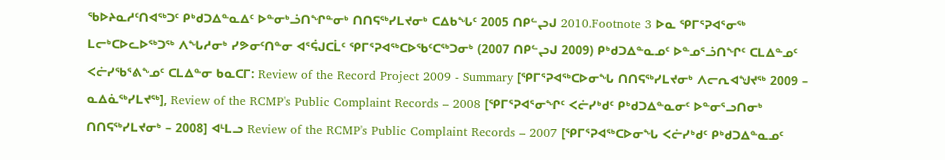ᖃᐅᔨᓇᓱᑦᑎᐊᖅᑐᑦ ᑭᒃᑯᑐᐃᓐᓇᐃᑦ ᐅᓐᓂᒃᓘᑎᖏᓐᓂᒃ ᑎᑎᕋᖅᓯᒪᔪᓂᒃ ᑕᐃᑲᖓᑦ 2005 ᑎᑭᓪᖢᒍ 2010.Footnote 3 ᐅᓇ ᕿᒥᕐᕈᐊᕐᓂᖅ ᒪᓕᒃᑕᐅᓚᐅᖅᑐᖅ ᐱᖓᓱᓂᒃ ᓯᕗᓂᑦᑎᓐᓂ ᐊᕐᕌᒍᑕᒫᑦ ᕿᒥᕐᕈᐊᖅᑕᐅᖃᑦᑕᖅᑐᓂᒃ (2007 ᑎᑭᓪᖢᒍ 2009) ᑭᒃᑯᑐᐃᓐᓇᓄᑦ ᐅᓐᓄᕐᓘᑎᖏᑦ ᑕᒪᐃᓐᓄᑦ ᐸᓖᓯᖃᕐᕕᖕᓄᑦ ᑕᒪᐃᓐᓂ ᑲᓇᑕᒥ: Review of the Record Project 2009 - Summary [ᕿᒥᕐᕈᐊᖅᑕᐅᓂᖓ ᑎᑎᕋᖅᓯᒪᔪᓂᒃ ᐱᓕᕆᐊᖑᔪᖅ 2009 – ᓇᐃᓈᖅᓯᒪᔪᖅ], Review of the RCMP's Public Complaint Records – 2008 [ᕿᒥᕐᕈᐊᕐᓂᖏᑦ ᐸᓖᓯᒃᑯᑦ ᑭᒃᑯᑐᐃᓐᓇᓂᑦ ᐅᓐᓂᕐᓗᑎᓂᒃ ᑎᑎᕋᖅᓯᒪᔪᓂᒃ – 2008] ᐊᒻᒪᓗ Review of the RCMP's Public Complaint Records – 2007 [ᕿᒥᕐᕈᐊᖅᑕᐅᓂᖓ ᐸᓖᓯᒃᑯᑦ ᑭᒃᑯᑐᐃᓐᓇᓄᑦ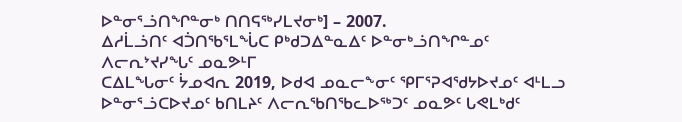ᐅᓐᓂᕐᓘᑎᖏᓐᓂᒃ ᑎᑎᕋᖅᓯᒪᔪᓂᒃ] – 2007.
ᐃᓱᒫᓘᑎᑦ ᐊᑑᑎᖃᕐᒪᖔᑕ ᑭᒃᑯᑐᐃᓐᓇᐃᑦ ᐅᓐᓂᒃᓘᑎᖏᓐᓄᑦ ᐱᓕᕆᔾᔪᓯᖓᑦ ᓄᓇᕗᒻᒥ
ᑕᐃᒪᖓᓂᑦ ᔮᓄᐊᕆ 2019, ᐅᑯᐊ ᓄᓇᓕᖕᓂᑦ ᕿᒥᕐᕈᐊᖁᔭᐅᔪᓄᑦ ᐊᒻᒪᓗ ᐅᓐᓂᕐᓘᑕᐅᔪᓄᑦ ᑲᑎᒪᔨᑦ ᐱᓕᕆᖃᑎᖃᓚᐅᖅᑐᑦ ᓄᓇᕗᑦ ᒐᕙᒪᒃᑯᑦ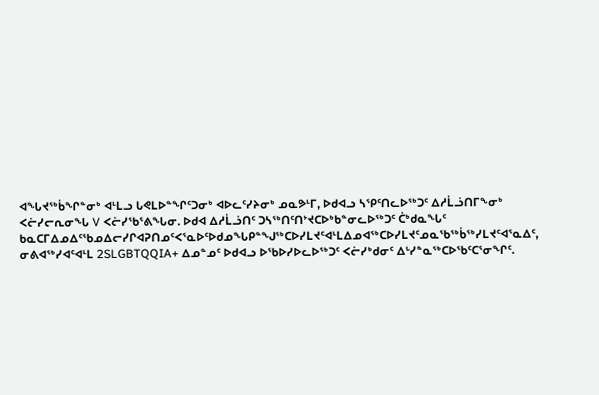ᐊᖓᔪᖅᑳᖏᓐᓂᒃ ᐊᒻᒪᓗ ᒐᕙᒪᐅᓐᖏᑦᑐᓂᒃ ᐊᐅᓚᑦᓯᔨᓂᒃ ᓄᓇᕗᒻᒥ, ᐅᑯᐊᓗ ᓴᕿᑦᑎᓚᐅᖅᑐᑦ ᐃᓱᒫᓘᑎᒥᖕᓂᒃ ᐸᓖᓯᓕᕆᓂᖓ V ᐸᓖᓯᖃᕐᕕᖓᓂ. ᐅᑯᐊ ᐃᓱᒫᓘᑎᑦ ᑐᓴᖅᑎᑦᑎᔾᔪᑕᐅᒃᑲᓐᓂᓚᐅᖅᑐᑦ ᑖᒃᑯᓇᖓᑦ ᑲᓇᑕᒥᐃᓄᐃᑦᖃᓄᐃᓕᓯᒋᐊᕈᑎᓄᑦᐸᕐᓇᐅᑦᐅᑯᓄᖓᑭᓐᖑᖅᑕᐅᓯᒪᔪᑦᐊᒻᒪᐃᓄᐊᖅᑕᐅᓯᒪᔪᑦᓄᓇᖃᖅᑳᖅᓯᒪᔪᑦᐊᕐᓇᐃᑦ, ᓂᕕᐊᖅᓯᐊᑦᐊᒻᒪ 2SLGBTQQIA+ ᐃᓄᓐᓄᑦ ᐅᑯᐊᓗ ᐅᖃᐅᓯᐅᓚᐅᖅᑐᑦ ᐸᓖᓯᒃᑯᓂᑦ ᐃᒡᓯᓐᓇᖅᑕᐅᖃᑦᑕᕐᓂᖏᑦ.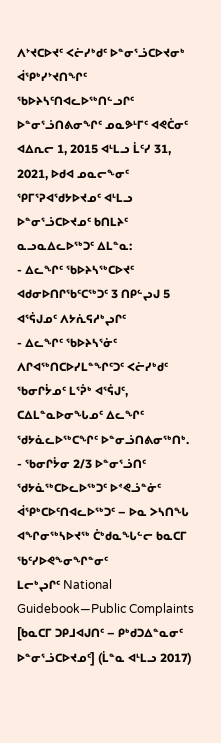ᐱᔾᔪᑕᐅᔪᑦ ᐸᓖᓯᒃᑯᑦ ᐅᓐᓂᕐᓘᑕᐅᔪᓂᒃ ᐋᕿᒃᓯᔾᔪᑎᖏᑦ
ᖃᐅᔨᓴᑦᑎᐊᓚᐅᖅᑎᓪᓗᒋᑦ ᐅᓐᓂᕐᓘᑎᕕᓂᖏᑦ ᓄᓇᕗᒻᒥᑦ ᐊᕙᑖᓂᑦ ᐊᐃᕆᓕ 1, 2015 ᐊᒻᒪᓗ ᒫᑦᓯ 31, 2021, ᐅᑯᐊ ᓄᓇᓕᖕᓂᑦ ᕿᒥᕐᕈᐊᖁᔭᐅᔪᓄᑦ ᐊᒻᒪᓗ ᐅᓐᓂᕐᓘᑕᐅᔪᓄᑦ ᑲᑎᒪᔨᑦ ᓇᓗᓇᐃᓚᐅᖅᑐᑦ ᐃᒪᓐᓇ:
- ᐃᓚᖏᑦ ᖃᐅᔨᓴᖅᑕᐅᔪᑦ ᐊᑯᓂᐅᑎᒋᖃᑦᑕᖅᑐᑦ 3 ᑎᑭᓪᖢᒍ 5 ᐊᕐᕌᒍᓄᑦ ᐱᔭᕇᕋᓱᒃᖢᒋᑦ
- ᐃᓚᖏᑦ ᖃᐅᔨᓴᕐᓃᑦ ᐱᒋᐊᖅᑎᑕᐅᓯᒪᓐᖏᑦᑐᑦ ᐸᓖᓯᒃᑯᑦ ᖃᓂᒋᔮᓄᑦ ᒪᕐᕉᒃ ᐊᕐᕌᒍᑦ, ᑕᐃᒪᓐᓇᐅᓂᖓᓄᑦ ᐃᓚᖏᑦ ᖁᔭᓈᓚᐅᖅᑕᖏᑦ ᐅᓐᓂᓘᑎᕕᓂᖅᑎᒃ.
- ᖃᓂᒋᔮᓂ 2/3 ᐅᓐᓂᕐᓘᑎᑦ ᖁᔭᓈᖅᑕᐅᓚᐅᖅᑐᑦ ᐅᕝᕙᓘᓐᓃᑦ ᐋᕿᒃᑕᐅᑦᑎᐊᓚᐅᖅᑐᑦ – ᐅᓇ ᐳᓴᑎᖓ ᐊᖏᓂᖅᓴᐅᔪᖅ ᑖᒃᑯᓇᖓᓪᓕ ᑲᓇᑕᒥ ᖃᑦᓯᐅᕙᖕᓂᖏᓐᓂᑦ
ᒪᓕᒃᖢᒋᑦ National Guidebook—Public Complaints [ᑲᓇᑕᒥ ᑐᑭᒧᐊᒍᑎᑦ – ᑭᒃᑯᑐᐃᓐᓇᓂᑦ ᐅᓐᓂᕐᓘᑕᐅᔪᓄᑦ] (ᒫᓐᓇ ᐊᒻᒪᓗ 2017)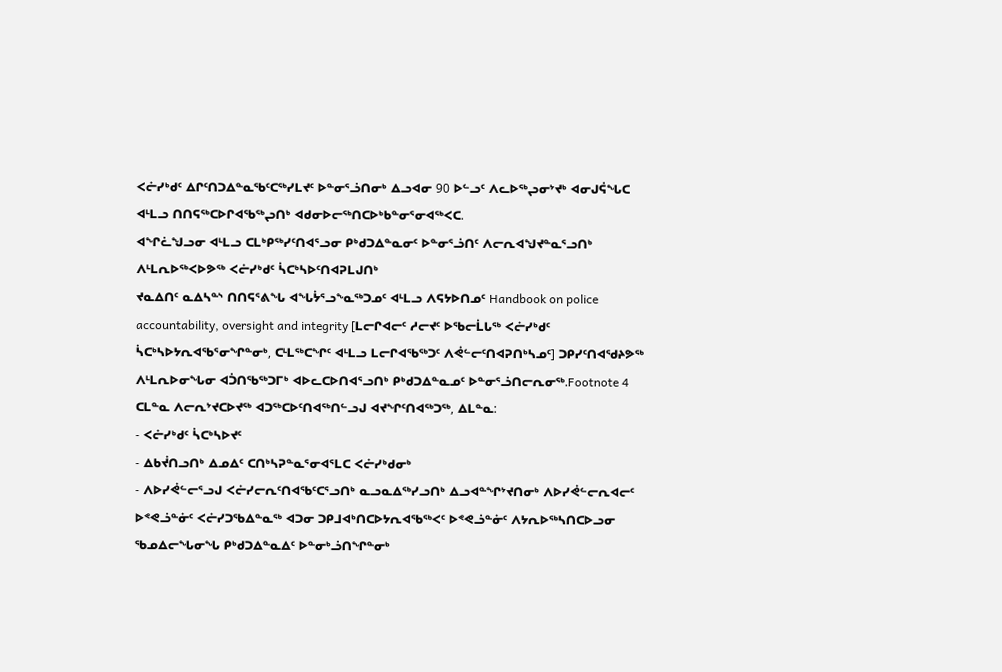ᐸᓖᓯᒃᑯᑦ ᐃᒋᑦᑎᑐᐃᓐᓇᖃᑦᑕᖅᓯᒪᔪᑦ ᐅᓐᓂᕐᓘᑎᓂᒃ ᐃᓗᐊᓂ 90 ᐅᓪᓗᑦ ᐱᓚᐅᖅᖢᓂᔾᔪᒃ ᐊᓂᒍᕌᖓᑕ ᐊᒻᒪᓗ ᑎᑎᕋᖅᑕᐅᒋᐊᖃᖅᖢᑎᒃ ᐊᑯᓂᐅᓕᖅᑎᑕᐅᒃᑲᓐᓂᕐᓂᐊᖅᐸᑕ.
ᐊᖏᓛᖑᓗᓂ ᐊᒻᒪᓗ ᑕᒪᒃᑭᖅᓯᑦᑎᐊᕐᓗᓂ ᑭᒃᑯᑐᐃᓐᓇᓂᑦ ᐅᓐᓂᕐᓘᑎᑦ ᐱᓕᕆᐊᖑᔪᓐᓇᕐᓗᑎᒃ ᐱᒻᒪᕆᐅᖅᐸᐅᕗᖅ ᐸᓖᓯᒃᑯᑦ ᓵᑕᒃᓴᐅᑦᑎᐊᕈᒪᒍᑎᒃ
ᔪᓇᐃᑎᑦ ᓇᐃᓴᓐᔅ ᑎᑎᕋᕐᕕᖓ ᐊᖓᔮᕐᓗᖕᓇᖅᑐᓄᑦ ᐊᒻᒪᓗ ᐱᕋᔭᐅᑎᓄᑦ Handbook on police accountability, oversight and integrity [ᒪᓕᒋᐊᓕᑦ ᓱᓕᔪᑦ ᐅᖃᓕᒫᒐᖅ ᐸᓖᓯᒃᑯᑦ ᓵᑕᒃᓴᐅᔭᕆᐊᖃᕐᓂᖏᓐᓂᒃ, ᑕᒻᒪᖅᑕᖏᑦ ᐊᒻᒪᓗ ᒪᓕᒋᐊᖃᖅᑐᑦ ᐱᕚᓪᓕᑦᑎᐊᕈᑎᒃᓴᓄᑦ] ᑐᑭᓯᑦᑎᐊᖁᔨᕗᖅ ᐱᒻᒪᕆᐅᓂᖓᓂ ᐊᑑᑎᖃᖅᑐᒥᒃ ᐊᐅᓚᑕᐅᑎᐊᕐᓗᑎᒃ ᑭᒃᑯᑐᐃᓐᓇᓄᑦ ᐅᓐᓂᕐᓘᑎᓕᕆᓂᖅ.Footnote 4 ᑕᒪᓐᓇ ᐱᓕᕆᔾᔪᑕᐅᔪᖅ ᐊᑐᖅᑕᐅᑦᑎᐊᖅᑎᓪᓗᒍ ᐊᔪᖏᑦᑎᐊᖅᑐᖅ, ᐃᒪᓐᓇ:
- ᐸᓖᓯᒃᑯᑦ ᓵᑕᒃᓴᐅᔪᑦ
- ᐃᑲᔫᑎᓗᑎᒃ ᐃᓄᐃᑦ ᑕᑎᒃᓴᕈᓐᓇᕐᓂᐊᕐᒪᑕ ᐸᓖᓯᒃᑯᓂᒃ
- ᐱᐅᓯᕚᓪᓕᕐᓗᒍ ᐸᓖᓯᓕᕆᑦᑎᐊᖃᑦᑕᕐᓗᑎᒃ ᓇᓗᓇᐃᖅᓯᓗᑎᒃ ᐃᓗᐊᓐᖏᔾᔪᑎᓂᒃ ᐱᐅᓯᕚᓪᓕᕆᐊᓕᑦ ᐅᕝᕙᓘᓐᓃᑦ ᐸᓖᓯᑐᖃᐃᓐᓇᖅ ᐊᑐᓂ ᑐᑭᒧᐊᒃᑎᑕᐅᔭᕆᐊᖃᖅᐸᑦ ᐅᕝᕙᓘᓐᓃᑦ ᐱᔭᕆᐅᖅᓴᑎᑕᐅᓗᓂ
ᖃᓄᐃᓕᖓᓂᖓ ᑭᒃᑯᑐᐃᓐᓇᐃᑦ ᐅᓐᓂᒃᓘᑎᖏᓐᓂᒃ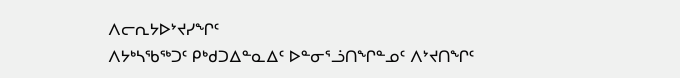ᐱᓕᕆᔭᐅᔾᔪᓯᖏᑦ
ᐱᔭᒃᓴᖃᖅᑐᑦ ᑭᒃᑯᑐᐃᓐᓇᐃᑦ ᐅᓐᓂᕐᓘᑎᖏᓐᓄᑦ ᐱᔾᔪᑎᖏᑦ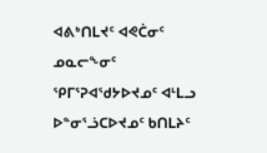ᐊᕕᒃᑎᒪᔪᑦ ᐊᕙᑖᓂᑦ ᓄᓇᓕᖕᓂᑦ ᕿᒥᕐᕈᐊᖁᔭᐅᔪᓄᑦ ᐊᒻᒪᓗ ᐅᓐᓂᕐᓘᑕᐅᔪᓄᑦ ᑲᑎᒪᔨᑦ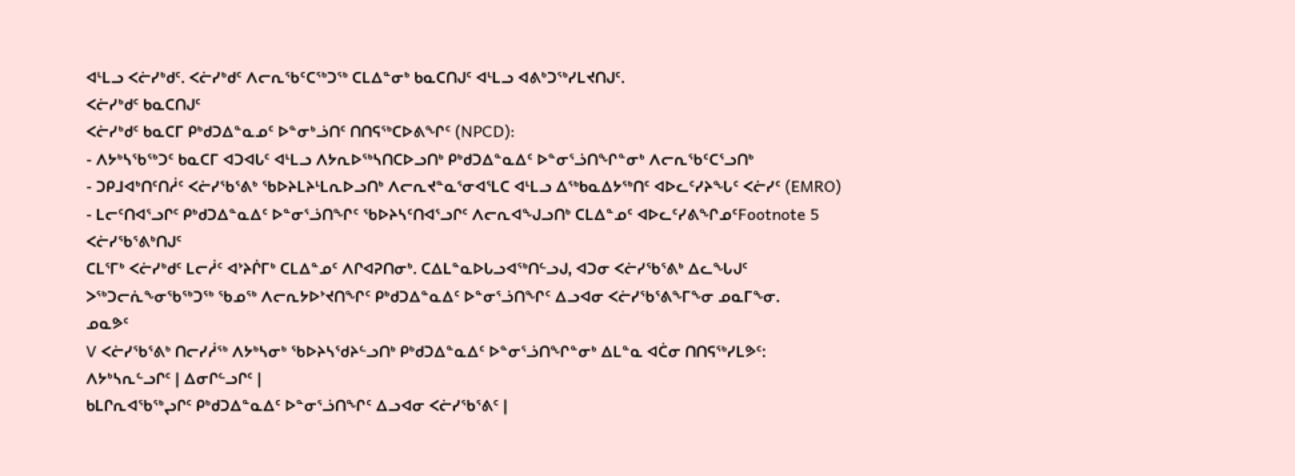ᐊᒻᒪᓗ ᐸᓖᓯᒃᑯᑦ. ᐸᓖᓯᒃᑯᑦ ᐱᓕᕆᖃᑦᑕᖅᑐᖅ ᑕᒪᐃᓐᓂᒃ ᑲᓇᑕᑎᒍᑦ ᐊᒻᒪᓗ ᐊᕕᒃᑐᖅᓯᒪᔪᑎᒍᑦ.
ᐸᓖᓯᒃᑯᑦ ᑲᓇᑕᑎᒍᑦ
ᐸᓖᓯᒃᑯᑦ ᑲᓇᑕᒥ ᑭᒃᑯᑐᐃᓐᓇᓄᑦ ᐅᓐᓂᒃᓘᑎᑦ ᑎᑎᕋᖅᑕᐅᕕᖏᑦ (NPCD):
- ᐱᔭᒃᓴᖃᖅᑐᑦ ᑲᓇᑕᒥ ᐊᑐᐊᒐᑦ ᐊᒻᒪᓗ ᐱᔭᕆᐅᖅᓴᑎᑕᐅᓗᑎᒃ ᑭᒃᑯᑐᐃᓐᓇᐃᑦ ᐅᓐᓂᕐᓘᑎᖏᓐᓂᒃ ᐱᓕᕆᖃᑦᑕᕐᓗᑎᒃ
- ᑐᑭᒧᐊᒃᑎᑦᑎᓲᑦ ᐸᓖᓯᖃᕐᕕᒃ ᖃᐅᔨᒪᔨᒻᒪᕆᐅᓗᑎᒃ ᐱᓕᕆᔪᓐᓇᕐᓂᐊᕐᒪᑕ ᐊᒻᒪᓗ ᐃᖅᑲᓇᐃᔭᖅᑎᑦ ᐊᐅᓚᑦᓯᔨᖓᑦ ᐸᓖᓯᑦ (EMRO)
- ᒪᓕᑦᑎᐊᕐᓗᒋᑦ ᑭᒃᑯᑐᐃᓐᓇᐃᑦ ᐅᓐᓂᕐᓘᑎᖏᑦ ᖃᐅᔨᓴᑦᑎᐊᕐᓗᒋᑦ ᐱᓕᕆᐊᖑᓗᑎᒃ ᑕᒪᐃᓐᓄᑦ ᐊᐅᓚᑦᓯᕕᖏᓄᑦFootnote 5
ᐸᓖᓯᖃᕐᕕᒃᑎᒍᑦ
ᑕᒪᕐᒥᒃ ᐸᓖᓯᒃᑯᑦ ᒪᓕᓲᑦ ᐊᔾᔨᒌᒥᒃ ᑕᒪᐃᓐᓄᑦ ᐱᒋᐊᕈᑎᓂᒃ. ᑕᐃᒪᓐᓇᐅᒐᓗᐊᖅᑎᓪᓗᒍ, ᐊᑐᓂ ᐸᓖᓯᖃᕐᕕᒃ ᐃᓚᖓᒍᑦ ᐳᖅᑐᓕᕇᖕᓂᖃᖅᑐᖅ ᖃᓄᖅ ᐱᓕᕆᔭᐅᔾᔪᑎᖏᑦ ᑭᒃᑯᑐᐃᓐᓇᐃᑦ ᐅᓐᓂᕐᓘᑎᖏᑦ ᐃᓗᐊᓂ ᐸᓖᓯᖃᕐᕕᖕᒥᖕᓂ ᓄᓇᒥᖕᓂ.
ᓄᓇᕗᑦ
V ᐸᓖᓯᖃᕐᕕᒃ ᑎᓕᓯᓲᖅ ᐱᔭᒃᓴᓂᒃ ᖃᐅᔨᓴᖁᔨᓪᓗᑎᒃ ᑭᒃᑯᑐᐃᓐᓇᐃᑦ ᐅᓐᓂᕐᓘᑎᖏᓐᓂᒃ ᐃᒪᓐᓇ ᐊᑖᓂ ᑎᑎᕋᖅᓯᒪᕗᑦ:
ᐱᔭᒃᓴᕆᓪᓗᒋᑦ | ᐃᓂᒋᓪᓗᒋᑦ |
ᑲᒪᒋᕆᐊᖃᖅᖢᒋᑦ ᑭᒃᑯᑐᐃᓐᓇᐃᑦ ᐅᓐᓂᕐᓘᑎᖏᑦ ᐃᓗᐊᓂ ᐸᓖᓯᖃᕐᕕᑦ |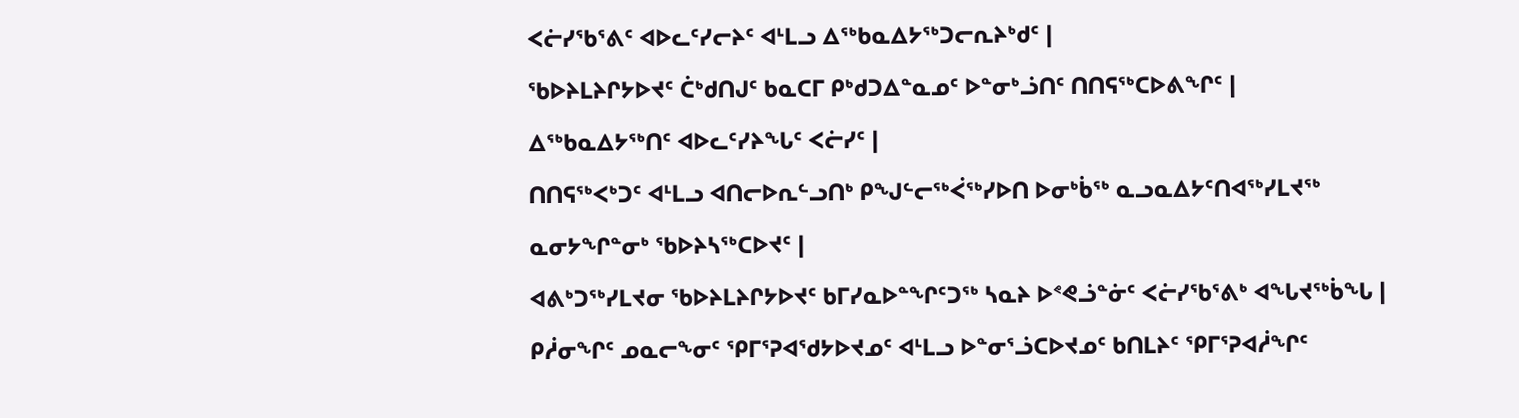ᐸᓖᓯᖃᕐᕕᑦ ᐊᐅᓚᑦᓯᓕᔨᑦ ᐊᒻᒪᓗ ᐃᖅᑲᓇᐃᔭᖅᑐᓕᕆᔨᒃᑯᑦ |
ᖃᐅᔨᒪᔨᒋᔭᐅᔪᑦ ᑖᒃᑯᑎᒍᑦ ᑲᓇᑕᒥ ᑭᒃᑯᑐᐃᓐᓇᓄᑦ ᐅᓐᓂᒃᓘᑎᑦ ᑎᑎᕋᖅᑕᐅᕕᖏᑦ |
ᐃᖅᑲᓇᐃᔭᖅᑎᑦ ᐊᐅᓚᑦᓯᔨᖓᑦ ᐸᓖᓯᑦ |
ᑎᑎᕋᖅᐸᒃᑐᑦ ᐊᒻᒪᓗ ᐊᑎᓕᐅᕆᓪᓗᑎᒃ ᑭᖑᓪᓕᖅᐹᖅᓯᐅᑎ ᐅᓂᒃᑳᖅ ᓇᓗᓇᐃᔭᑦᑎᐊᖅᓯᒪᔪᖅ ᓇᓂᔭᖏᓐᓂᒃ ᖃᐅᔨᓴᖅᑕᐅᔪᑦ |
ᐊᕕᒃᑐᖅᓯᒪᔪᓂ ᖃᐅᔨᒪᔨᒋᔭᐅᔪᑦ ᑲᒥᓯᓇᐅᓐᖏᑦᑐᖅ ᓴᓇᔨ ᐅᕝᕙᓘᓐᓃᑦ ᐸᓖᓯᖃᕐᕕᒃ ᐊᖓᔪᖅᑳᖓ |
ᑭᓲᓂᖏᑦ ᓄᓇᓕᖕᓂᑦ ᕿᒥᕐᕈᐊᖁᔭᐅᔪᓄᑦ ᐊᒻᒪᓗ ᐅᓐᓂᕐᓘᑕᐅᔪᓄᑦ ᑲᑎᒪᔨᑦ ᕿᒥᕐᕈᐊᓲᖏᑦ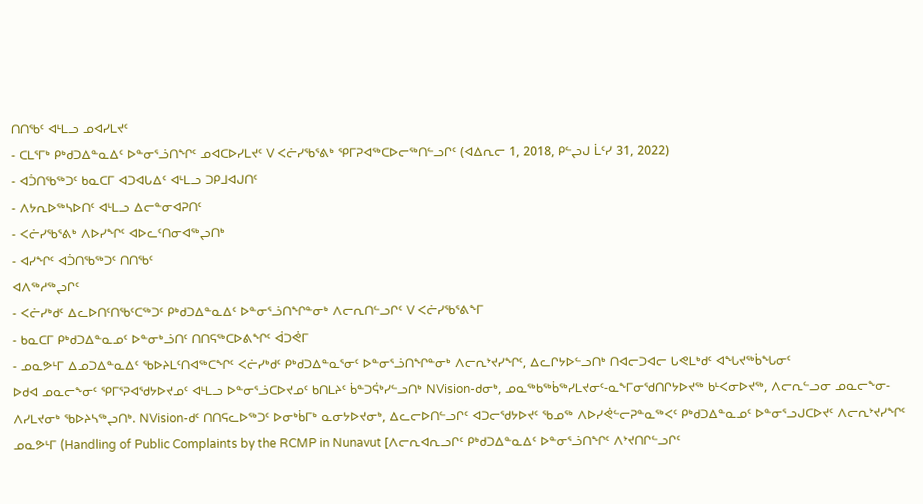ᑎᑎᖃᑦ ᐊᒻᒪᓗ ᓄᐊᓯᒪᔪᑦ
- ᑕᒪᕐᒥᒃ ᑭᒃᑯᑐᐃᓐᓇᐃᑦ ᐅᓐᓂᕐᓘᑎᖏᑦ ᓄᐊᑕᐅᓯᒪᔪᑦ V ᐸᓖᓯᖃᕐᕕᒃ ᕿᒥᕈᐊᖅᑕᐅᓕᖅᑎᓪᓗᒋᑦ (ᐊᐃᕆᓕ 1, 2018, ᑭᓪᖢᒍ ᒫᑦᓯ 31, 2022)
- ᐊᑑᑎᖃᖅᑐᑦ ᑲᓇᑕᒥ ᐊᑐᐊᒐᐃᑦ ᐊᒻᒪᓗ ᑐᑭᒧᐊᒍᑎᑦ
- ᐱᔭᕆᐅᖅᓴᐅᑎᑦ ᐊᒻᒪᓗ ᐃᓕᓐᓂᐊᕈᑎᑦ
- ᐸᓖᓯᖃᕐᕕᒃ ᐱᐅᓯᖏᑦ ᐊᐅᓚᑦᑎᓂᐊᖅᖢᑎᒃ
- ᐊᓯᖏᑦ ᐊᑑᑎᖃᖅᑐᑦ ᑎᑎᖃᑦ
ᐊᐱᖅᓱᖅᖢᒋᑦ
- ᐸᓖᓯᒃᑯᑦ ᐃᓚᐅᑎᑦᑎᖃᑦᑕᖅᑐᑦ ᑭᒃᑯᑐᐃᓐᓇᐃᑦ ᐅᓐᓂᕐᓘᑎᖏᓐᓂᒃ ᐱᓕᕆᑎᓪᓗᒋᑦ V ᐸᓖᓯᖃᕐᕕᖕᒥ
- ᑲᓇᑕᒥ ᑭᒃᑯᑐᐃᓐᓇᓄᑦ ᐅᓐᓂᒃᓘᑎᑦ ᑎᑎᕋᖅᑕᐅᕕᖏᑦ ᐋᑐᕚᒥ
- ᓄᓇᕗᒻᒥ ᐃᓄᑐᐃᓐᓇᐃᑦ ᖃᐅᔨᒪᑦᑎᐊᖅᑕᖏᑦ ᐸᓖᓯᒃᑯᑦ ᑭᒃᑯᑐᐃᓐᓇᕐᓂᑦ ᐅᓐᓂᕐᓘᑎᖏᓐᓂᒃ ᐱᓕᕆᔾᔪᓯᖏᑦ, ᐃᓚᒋᔭᐅᓪᓗᑎᒃ ᑎᐊᓕᑐᐊᓕ ᒐᕙᒪᒃᑯᑦ ᐊᖓᔪᖅᑳᖓᓂᑦ
ᐅᑯᐊ ᓄᓇᓕᖕᓂᑦ ᕿᒥᕐᕈᐊᖁᔭᐅᔪᓄᑦ ᐊᒻᒪᓗ ᐅᓐᓂᕐᓘᑕᐅᔪᓄᑦ ᑲᑎᒪᔨᑦ ᑳᓐᑐᕌᒃᓯᓪᓗᑎᒃ NVision-ᑯᓂᒃ, ᓄᓇᖅᑲᖅᑳᖅᓯᒪᔪᓂᑦ-ᓇᖕᒥᓂᖁᑎᒋᔭᐅᔪᖅ ᑲᒻᐸᓂᐅᔪᖅ, ᐱᓕᕆᓪᓗᓂ ᓄᓇᓕᖕᓂ-ᐱᓯᒪᔪᓂᒃ ᖃᐅᔨᓴᖅᖢᑎᒃ. NVision-ᑯᑦ ᑎᑎᕋᓚᐅᖅᑐᑦ ᐅᓂᒃᑳᒥᒃ ᓇᓂᔭᐅᔪᓂᒃ, ᐃᓚᓕᐅᑎᓪᓗᒋᑦ ᐊᑐᓕᖁᔭᐅᔪᑦ ᖃᓄᖅ ᐱᐅᓯᕚᓪᓕᕈᓐᓇᖅᐸᑦ ᑭᒃᑯᑐᐃᓐᓇᓄᑦ ᐅᓐᓂᕐᓗᒍᑕᐅᔪᑦ ᐱᓕᕆᔾᔪᓯᖏᑦ ᓄᓇᕗᒻᒥ (Handling of Public Complaints by the RCMP in Nunavut [ᐱᓕᕆᐊᕆᓗᒋᑦ ᑭᒃᑯᑐᐃᓐᓇᐃᑦ ᐅᓐᓂᕐᓘᑎᖏᑦ ᐱᔾᔪᑎᒋᓪᓗᒋᑦ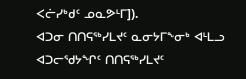ᐸᓖᓯᒃᑯᑦ ᓄᓇᕗᒻᒥ]).
ᐊᑐᓂ ᑎᑎᕋᖅᓯᒪᔪᑦ ᓇᓂᔭᒥᖕᓂᒃ ᐊᒻᒪᓗ ᐊᑐᓕᖁᔭᖏᑦ ᑎᑎᕋᖅᓯᒪᔪᑦ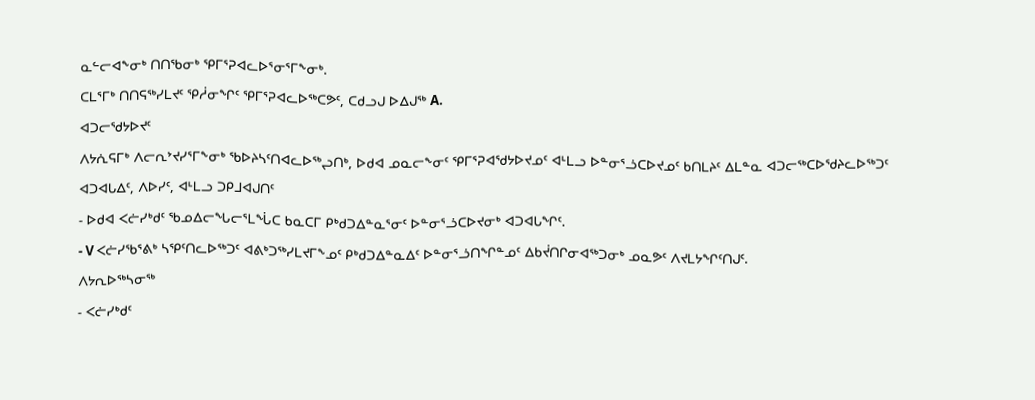ᓇᓪᓕᐊᖕᓂᒃ ᑎᑎᖃᓂᒃ ᕿᒥᕐᕈᐊᓚᐅᕐᓂᕐᒥᖕᓂᒃ.
ᑕᒪᕐᒥᒃ ᑎᑎᕋᖅᓯᒪᔪᑦ ᕿᓲᓂᖏᑦ ᕿᒥᕐᕈᐊᓚᐅᖅᑕᕗᑦ, ᑕᑯᓗᒍ ᐅᐃᒍᖅ A.
ᐊᑐᓕᖁᔭᐅᔪᑦ
ᐱᔭᕇᕋᒥᒃ ᐱᓕᕆᔾᔪᓯᕐᒥᖕᓂᒃ ᖃᐅᔨᓴᑦᑎᐊᓚᐅᖅᖢᑎᒃ, ᐅᑯᐊ ᓄᓇᓕᖕᓂᑦ ᕿᒥᕐᕈᐊᖁᔭᐅᔪᓄᑦ ᐊᒻᒪᓗ ᐅᓐᓂᕐᓘᑕᐅᔪᓄᑦ ᑲᑎᒪᔨᑦ ᐃᒪᓐᓇ ᐊᑐᓕᖅᑕᐅᖁᔨᓚᐅᖅᑐᑦ
ᐊᑐᐊᒐᐃᑦ, ᐱᐅᓯᑦ, ᐊᒻᒪᓗ ᑐᑭᒧᐊᒍᑎᑦ
- ᐅᑯᐊ ᐸᓖᓯᒃᑯᑦ ᖃᓄᐃᓕᖓᓕᕐᒪᖔᑕ ᑲᓇᑕᒥ ᑭᒃᑯᑐᐃᓐᓇᕐᓂᑦ ᐅᓐᓂᕐᓘᑕᐅᔪᓂᒃ ᐊᑐᐊᒐᖏᑦ.
- V ᐸᓖᓯᖃᕐᕕᒃ ᓴᕿᑦᑎᓚᐅᖅᑐᑦ ᐊᕕᒃᑐᖅᓯᒪᔪᒥᖕᓄᑦ ᑭᒃᑯᑐᐃᓐᓇᐃᑦ ᐅᓐᓂᕐᓘᑎᖏᓐᓄᑦ ᐃᑲᔫᑎᒋᓂᐊᖅᑐᓂᒃ ᓄᓇᕗᑦ ᐱᔪᒪᔭᖏᑦᑎᒍᑦ.
ᐱᔭᕆᐅᖅᓴᓂᖅ
- ᐸᓖᓯᒃᑯᑦ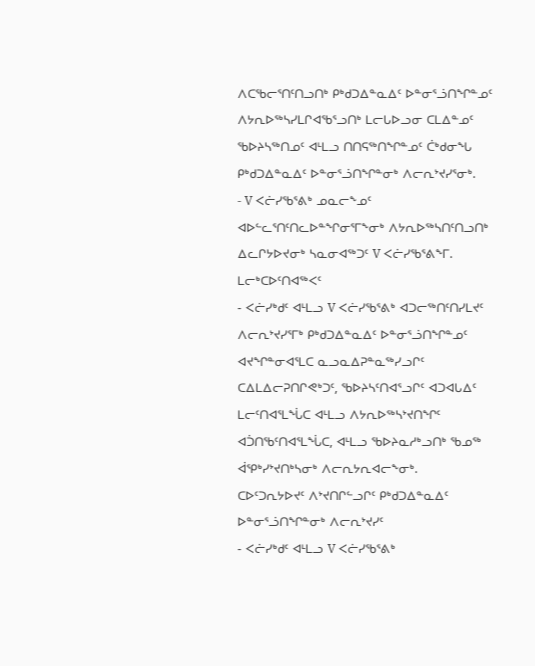ᐱᑕᖃᓕᕐᑎᑦᑎᓗᑎᒃ ᑭᒃᑯᑐᐃᓐᓇᐃᑦ ᐅᓐᓂᕐᓘᑎᖏᓐᓄᑦ ᐱᔭᕆᐅᖅᓴᓯᒪᒋᐊᖃᕐᓗᑎᒃ ᒪᓕᒐᐅᓗᓂ ᑕᒪᐃᓐᓄᑦ ᖃᐅᔨᓴᖅᑎᓄᑦ ᐊᒻᒪᓗ ᑎᑎᕋᖅᑎᖏᓐᓄᑦ ᑖᒃᑯᓂᖓ ᑭᒃᑯᑐᐃᓐᓇᐃᑦ ᐅᓐᓂᕐᓘᑎᖏᓐᓂᒃ ᐱᓕᕆᔾᔪᓯᕐᓂᒃ.
- V ᐸᓖᓯᖃᕐᕕᒃ ᓄᓇᓕᖕᓄᑦ ᐊᐅᓪᓚᕐᑎᑦᑎᓚᐅᓐᖏᓂᕐᒥᖕᓂᒃ ᐱᔭᕆᐅᖅᓴᑎᑦᑎᓗᑎᒃ ᐃᓚᒋᔭᐅᔪᓂᒃ ᓴᓇᓂᐊᖅᑐᑦ V ᐸᓖᓯᖃᕐᕕᖕᒥ.
ᒪᓕᒃᑕᐅᑦᑎᐊᖅᐸᑦ
- ᐸᓖᓯᒃᑯᑦ ᐊᒻᒪᓗ V ᐸᓖᓯᖃᕐᕕᒃ ᐊᑐᓕᖅᑎᑦᑎᓯᒪᔪᑦ ᐱᓕᕆᔾᔪᓯᕐᒥᒃ ᑭᒃᑯᑐᐃᓐᓇᐃᑦ ᐅᓐᓂᕐᓘᑎᖏᓐᓄᑦ ᐊᔪᖏᓐᓂᐊᕐᒪᑕ ᓇᓗᓇᐃᕈᓐᓇᖅᓯᓗᒋᑦ ᑕᐃᒪᐃᓕᕈᑎᒋᕙᒃᑐᑦ, ᖃᐅᔨᓴᑦᑎᐊᕐᓗᒋᑦ ᐊᑐᐊᒐᐃᑦ ᒪᓕᑦᑎᐊᕐᒪᖔᑕ ᐊᒻᒪᓗ ᐱᔭᕆᐅᖅᓴᔾᔪᑎᖏᑦ ᐊᑑᑎᖃᑦᑎᐊᕐᒪᖔᑕ, ᐊᒻᒪᓗ ᖃᐅᔨᓇᓱᒃᓗᑎᒃ ᖃᓄᖅ ᐋᕿᒃᓯᔾᔪᑎᒃᓴᓂᒃ ᐱᓕᕆᔭᕆᐊᓕᖕᓂᒃ.
ᑕᐅᑦᑐᕆᔭᐅᔪᑦ ᐱᔾᔪᑎᒋᓪᓗᒋᑦ ᑭᒃᑯᑐᐃᓐᓇᐃᑦ ᐅᓐᓂᕐᓘᑎᖏᓐᓂᒃ ᐱᓕᕆᔾᔪᓯᑦ
- ᐸᓖᓯᒃᑯᑦ ᐊᒻᒪᓗ V ᐸᓖᓯᖃᕐᕕᒃ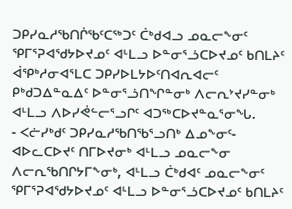ᑐᑭᓯᓇᓱᖃᑎᒌᖃᑦᑕᖅᑐᑦ ᑖᒃᑯᐊᓗ ᓄᓇᓕᖕᓂᑦ ᕿᒥᕐᕈᐊᖁᔭᐅᔪᓄᑦ ᐊᒻᒪᓗ ᐅᓐᓂᕐᓘᑕᐅᔪᓄᑦ ᑲᑎᒪᔨᑦ ᐋᕿᒃᓱᓂᐊᕐᒪᑕ ᑐᑭᓯᐅᒪᔭᐅᑦᑎᐊᕆᐊᓕᑦ ᑭᒃᑯᑐᐃᓐᓇᐃᑦ ᐅᓐᓂᕐᓘᑎᖏᓐᓂᒃ ᐱᓕᕆᔾᔪᓯᓐᓂᒃ ᐊᒻᒪᓗ ᐱᐅᓯᕚᓪᓕᕐᓗᒋᑦ ᐊᑐᖅᑕᐅᔪᓐᓇᕐᓂᖓ.
- ᐸᓖᓯᒃᑯᑦ ᑐᑭᓯᓇᓱᖃᑎᖃᕐᓗᑎᒃ ᐃᓄᖕᓂᑦ-ᐊᐅᓚᑕᐅᔪᑦ ᑎᒥᐅᔪᓂᒃ ᐊᒻᒪᓗ ᓄᓇᓕᖕᓂ ᐱᓕᕆᖃᑎᒋᔭᒥᖕᓂᒃ, ᐊᒻᒪᓗ ᑖᒃᑯᐊᑦ ᓄᓇᓕᖕᓂᑦ ᕿᒥᕐᕈᐊᖁᔭᐅᔪᓄᑦ ᐊᒻᒪᓗ ᐅᓐᓂᕐᓘᑕᐅᔪᓄᑦ ᑲᑎᒪᔨᑦ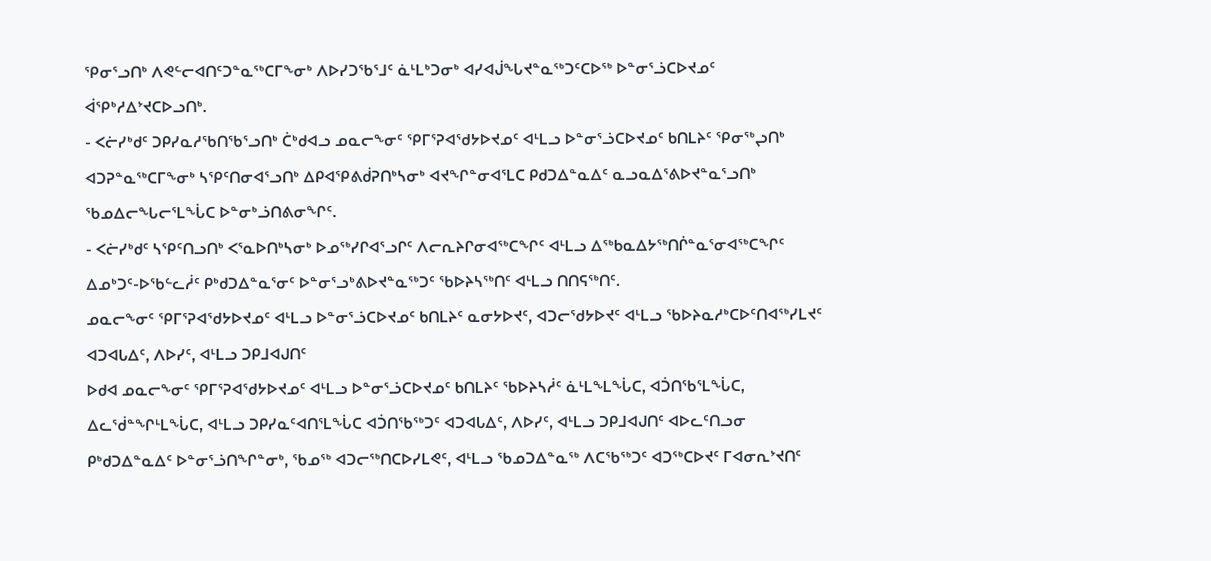ᕿᓂᕐᓗᑎᒃ ᐱᕙᓪᓕᐊᑎᑦᑐᓐᓇᖅᑕᒥᖕᓂᒃ ᐱᐅᓯᑐᖃᕐᒧᑦ ᓈᒻᒪᒃᑐᓂᒃ ᐊᓯᐊᒎᖓᔪᓐᓇᖅᑐᑦᑕᐅᖅ ᐅᓐᓂᕐᓘᑕᐅᔪᓄᑦ ᐋᕿᒃᓱᐃᔾᔪᑕᐅᓗᑎᒃ.
- ᐸᓖᓯᒃᑯᑦ ᑐᑭᓯᓇᓱᖃᑎᖃᕐᓗᑎᒃ ᑖᒃᑯᐊᓗ ᓄᓇᓕᖕᓂᑦ ᕿᒥᕐᕈᐊᖁᔭᐅᔪᓄᑦ ᐊᒻᒪᓗ ᐅᓐᓂᕐᓘᑕᐅᔪᓄᑦ ᑲᑎᒪᔨᑦ ᕿᓂᖅᖢᑎᒃ ᐊᑐᕈᓐᓇᖅᑕᒥᖕᓂᒃ ᓴᕿᑦᑎᓂᐊᕐᓗᑎᒃ ᐃᑭᐊᕿᕕᑰᕈᑎᒃᓴᓂᒃ ᐊᔪᖏᓐᓂᐊᕐᒪᑕ ᑭᑯᑐᐃᓐᓇᐃᑦ ᓇᓗᓇᐃᕐᕕᐅᔪᓐᓇᕐᓗᑎᒃ ᖃᓄᐃᓕᖓᓕᕐᒪᖔᑕ ᐅᓐᓂᒃᓘᑎᕕᓂᖏᑦ.
- ᐸᓖᓯᒃᑯᑦ ᓴᕿᑦᑎᓗᑎᒃ ᐸᕐᓇᐅᑎᒃᓴᓂᒃ ᐅᓄᖅᓯᒋᐊᕐᓗᒋᑦ ᐱᓕᕆᔨᒋᓂᐊᖅᑕᖏᑦ ᐊᒻᒪᓗ ᐃᖅᑲᓇᐃᔭᖅᑎᒌᓐᓇᕐᓂᐊᖅᑕᖏᑦ ᐃᓄᒃᑐᑦ-ᐅᖃᓪᓚᓲᑦ ᑭᒃᑯᑐᐃᓐᓇᕐᓂᑦ ᐅᓐᓂᕐᓗᒃᕕᐅᔪᓐᓇᖅᑐᑦ ᖃᐅᔨᓴᖅᑎᑦ ᐊᒻᒪᓗ ᑎᑎᕋᖅᑎᑦ.
ᓄᓇᓕᖕᓂᑦ ᕿᒥᕐᕈᐊᖁᔭᐅᔪᓄᑦ ᐊᒻᒪᓗ ᐅᓐᓂᕐᓘᑕᐅᔪᓄᑦ ᑲᑎᒪᔨᑦ ᓇᓂᔭᐅᔪᑦ, ᐊᑐᓕᖁᔭᐅᔪᑦ ᐊᒻᒪᓗ ᖃᐅᔨᓇᓱᒃᑕᐅᑦᑎᐊᖅᓯᒪᔪᑦ
ᐊᑐᐊᒐᐃᑦ, ᐱᐅᓯᑦ, ᐊᒻᒪᓗ ᑐᑭᒧᐊᒍᑎᑦ
ᐅᑯᐊ ᓄᓇᓕᖕᓂᑦ ᕿᒥᕐᕈᐊᖁᔭᐅᔪᓄᑦ ᐊᒻᒪᓗ ᐅᓐᓂᕐᓘᑕᐅᔪᓄᑦ ᑲᑎᒪᔨᑦ ᖃᐅᔨᓴᓲᑦ ᓈᒻᒪᖕᒪᖔᑕ, ᐊᑑᑎᖃᕐᒪᖔᑕ, ᐃᓚᖂᓐᖏᒻᒪᖔᑕ, ᐊᒻᒪᓗ ᑐᑭᓯᓇᑦᐊᑎᕐᒪᖔᑕ ᐊᑑᑎᖃᖅᑐᑦ ᐊᑐᐊᒐᐃᑦ, ᐱᐅᓯᑦ, ᐊᒻᒪᓗ ᑐᑭᒧᐊᒍᑎᑦ ᐊᐅᓚᑦᑎᓗᓂ ᑭᒃᑯᑐᐃᓐᓇᐃᑦ ᐅᓐᓂᕐᓘᑎᖏᓐᓂᒃ, ᖃᓄᖅ ᐊᑐᓕᖅᑎᑕᐅᓯᒪᕙᑦ, ᐊᒻᒪᓗ ᖃᓄᑐᐃᓐᓇᖅ ᐱᑕᖃᖅᑐᑦ ᐊᑐᖅᑕᐅᔪᑦ ᒥᐊᓂᕆᔾᔪᑎᑦ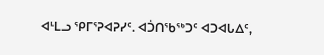ᐊᒻᒪᓗ ᕿᒥᕐᕈᐊᕈᓯᑦ. ᐊᑑᑎᖃᖅᑐᑦ ᐊᑐᐊᒐᐃᑦ,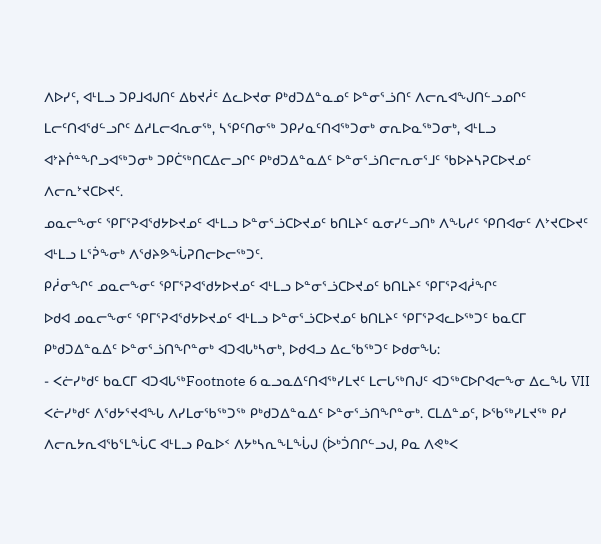ᐱᐅᓯᑦ, ᐊᒻᒪᓗ ᑐᑭᒧᐊᒍᑎᑦ ᐃᑲᔪᓲᑦ ᐃᓚᐅᔪᓂ ᑭᒃᑯᑐᐃᓐᓇᓄᑦ ᐅᓐᓂᕐᓘᑎᑦ ᐱᓕᕆᐊᖑᑎᓪᓗᓄᒋᑦ ᒪᓕᑦᑎᐊᖁᓪᓗᒋᑦ ᐃᓱᒪᓕᐊᕆᓂᖅ, ᓴᕿᑦᑎᓂᖅ ᑐᑭᓯᓇᑦᑎᐊᖅᑐᓂᒃ ᓂᕆᐅᓇᖅᑐᓂᒃ, ᐊᒻᒪᓗ ᐊᔾᔨᒌᓐᖏᓗᐊᖅᑐᓂᒃ ᑐᑭᑖᖅᑎᑕᐃᓕᓗᒋᑦ ᑭᒃᑯᑐᐃᓐᓇᐃᑦ ᐅᓐᓂᕐᓘᑎᓕᕆᓂᕐᒧᑦ ᖃᐅᔨᓴᕈᑕᐅᔪᓄᑦ ᐱᓕᕆᔾᔪᑕᐅᔪᑦ.
ᓄᓇᓕᖕᓂᑦ ᕿᒥᕐᕈᐊᖁᔭᐅᔪᓄᑦ ᐊᒻᒪᓗ ᐅᓐᓂᕐᓘᑕᐅᔪᓄᑦ ᑲᑎᒪᔨᑦ ᓇᓂᓯᓪᓗᑎᒃ ᐱᖓᓱᑦ ᕿᑎᐊᓂᑦ ᐱᔾᔪᑕᐅᔪᑦ ᐊᒻᒪᓗ ᒪᕐᕉᖕᓂᒃ ᐱᖁᔨᕗᖔᕈᑎᓕᐅᓕᖅᑐᑦ.
ᑭᓲᓂᖏᑦ ᓄᓇᓕᖕᓂᑦ ᕿᒥᕐᕈᐊᖁᔭᐅᔪᓄᑦ ᐊᒻᒪᓗ ᐅᓐᓂᕐᓘᑕᐅᔪᓄᑦ ᑲᑎᒪᔨᑦ ᕿᒥᕐᕈᐊᓲᖏᑦ
ᐅᑯᐊ ᓄᓇᓕᖕᓂᑦ ᕿᒥᕐᕈᐊᖁᔭᐅᔪᓄᑦ ᐊᒻᒪᓗ ᐅᓐᓂᕐᓘᑕᐅᔪᓄᑦ ᑲᑎᒪᔨᑦ ᕿᒥᕐᕈᐊᓚᐅᖅᑐᑦ ᑲᓇᑕᒥ ᑭᒃᑯᑐᐃᓐᓇᐃᑦ ᐅᓐᓂᕐᓘᑎᖏᓐᓂᒃ ᐊᑐᐊᒐᒃᓴᓂᒃ, ᐅᑯᐊᓗ ᐃᓚᖃᖅᑐᑦ ᐅᑯᓂᖓ:
- ᐸᓖᓯᒃᑯᑦ ᑲᓇᑕᒥ ᐊᑐᐊᒐᖅFootnote 6 ᓇᓗᓇᐃᑦᑎᐊᖅᓯᒪᔪᑦ ᒪᓕᒐᖅᑎᒍᑦ ᐊᑐᖅᑕᐅᒋᐊᓕᖕᓂ ᐃᓚᖓ VII ᐸᓖᓯᒃᑯᑦ ᐱᖁᔭᕐᔪᐊᖓ ᐱᓯᒪᓂᖃᖅᑐᖅ ᑭᒃᑯᑐᐃᓐᓇᐃᑦ ᐅᓐᓂᕐᓘᑎᖏᓐᓂᒃ. ᑕᒪᐃᓐᓄᑦ, ᐅᖃᖅᓯᒪᔪᖅ ᑭᓱ ᐱᓕᕆᔭᕆᐊᖃᕐᒪᖔᑕ ᐊᒻᒪᓗ ᑭᓇᐅᑉ ᐱᔭᒃᓴᕆᖕᒪᖔᒍ (ᐆᒃᑑᑎᒋᓪᓗᒍ, ᑭᓇ ᐱᕙᒃᐸ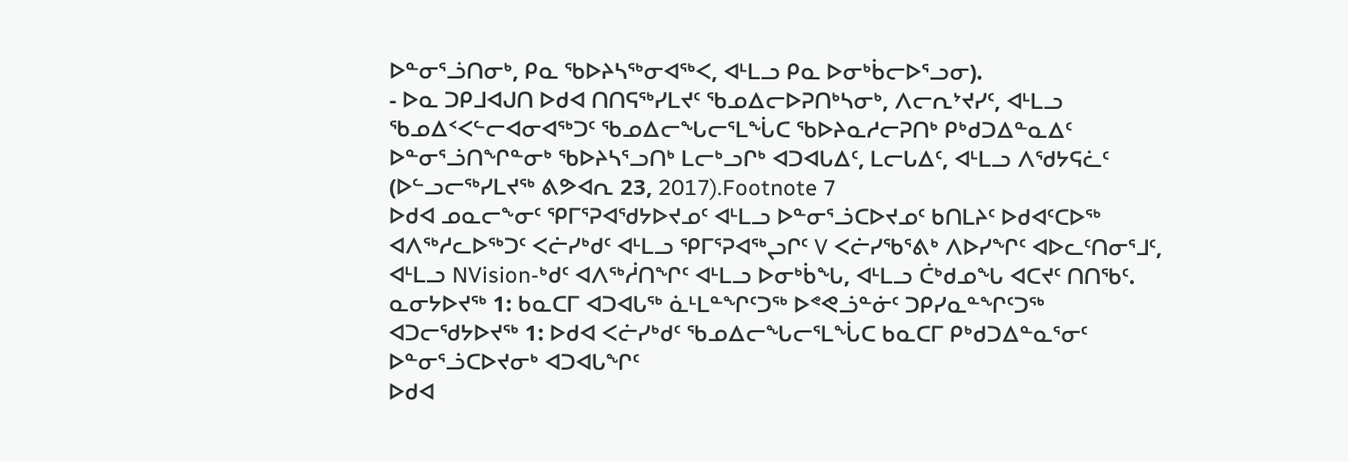ᐅᓐᓂᕐᓘᑎᓂᒃ, ᑭᓇ ᖃᐅᔨᓴᖅᓂᐊᖅᐸ, ᐊᒻᒪᓗ ᑭᓇ ᐅᓂᒃᑳᓕᐅᕐᓗᓂ).
- ᐅᓇ ᑐᑭᒧᐊᒍᑎ ᐅᑯᐊ ᑎᑎᕋᖅᓯᒪᔪᑦ ᖃᓄᐃᓕᐅᕈᑎᒃᓴᓂᒃ, ᐱᓕᕆᔾᔪᓯᑦ, ᐊᒻᒪᓗ ᖃᓄᐃᑉᐸᓪᓕᐊᓂᐊᖅᑐᑦ ᖃᓄᐃᓕᖓᓕᕐᒪᖔᑕ ᖃᐅᔨᓇᓱᓕᕈᑎᒃ ᑭᒃᑯᑐᐃᓐᓇᐃᑦ ᐅᓐᓂᕐᓘᑎᖏᓐᓂᒃ ᖃᐅᔨᓴᕐᓗᑎᒃ ᒪᓕᒃᓗᒋᒃ ᐊᑐᐊᒐᐃᑦ, ᒪᓕᒐᐃᑦ, ᐊᒻᒪᓗ ᐱᖁᔭᕋᓛᑦ (ᐅᓪᓗᓕᖅᓯᒪᔪᖅ ᕕᕗᐊᕆ 23, 2017).Footnote 7
ᐅᑯᐊ ᓄᓇᓕᖕᓂᑦ ᕿᒥᕐᕈᐊᖁᔭᐅᔪᓄᑦ ᐊᒻᒪᓗ ᐅᓐᓂᕐᓘᑕᐅᔪᓄᑦ ᑲᑎᒪᔨᑦ ᐅᑯᐊᑦᑕᐅᖅ ᐊᐱᖅᓱᓚᐅᖅᑐᑦ ᐸᓖᓯᒃᑯᑦ ᐊᒻᒪᓗ ᕿᒥᕐᕈᐊᖅᖢᒋᑦ V ᐸᓖᓯᖃᕐᕕᒃ ᐱᐅᓯᖏᑦ ᐊᐅᓚᑦᑎᓂᕐᒧᑦ, ᐊᒻᒪᓗ NVision-ᒃᑯᑦ ᐊᐱᖅᓲᑎᖏᑦ ᐊᒻᒪᓗ ᐅᓂᒃᑳᖓ, ᐊᒻᒪᓗ ᑖᒃᑯᓄᖓ ᐊᑕᔪᑦ ᑎᑎᖃᑦ.
ᓇᓂᔭᐅᔪᖅ 1: ᑲᓇᑕᒥ ᐊᑐᐊᒐᖅ ᓈᒻᒪᓐᖏᑦᑐᖅ ᐅᕝᕙᓘᓐᓃᑦ ᑐᑭᓯᓇᓐᖏᑦᑐᖅ
ᐊᑐᓕᖁᔭᐅᔪᖅ 1: ᐅᑯᐊ ᐸᓖᓯᒃᑯᑦ ᖃᓄᐃᓕᖓᓕᕐᒪᖔᑕ ᑲᓇᑕᒥ ᑭᒃᑯᑐᐃᓐᓇᕐᓂᑦ ᐅᓐᓂᕐᓘᑕᐅᔪᓂᒃ ᐊᑐᐊᒐᖏᑦ
ᐅᑯᐊ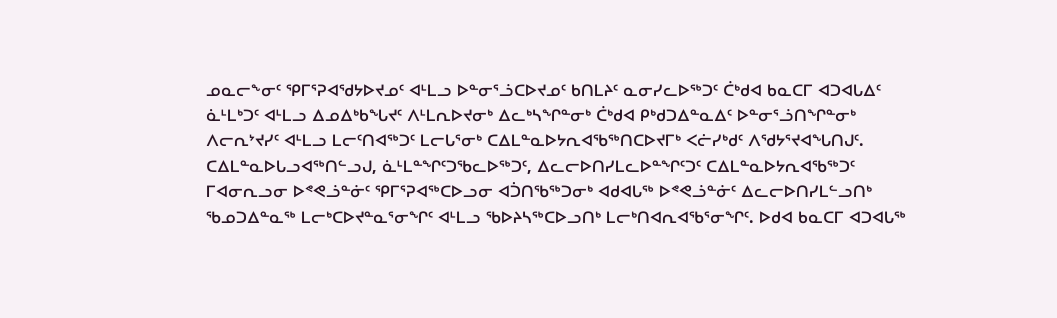ᓄᓇᓕᖕᓂᑦ ᕿᒥᕐᕈᐊᖁᔭᐅᔪᓄᑦ ᐊᒻᒪᓗ ᐅᓐᓂᕐᓘᑕᐅᔪᓄᑦ ᑲᑎᒪᔨᑦ ᓇᓂᓯᓚᐅᖅᑐᑦ ᑖᒃᑯᐊ ᑲᓇᑕᒥ ᐊᑐᐊᒐᐃᑦ ᓈᒻᒪᒃᑐᑦ ᐊᒻᒪᓗ ᐃᓄᐃᒃᑲᖓᔪᑦ ᐱᒻᒪᕆᐅᔪᓂᒃ ᐃᓚᒃᓴᖏᓐᓂᒃ ᑖᒃᑯᐊ ᑭᒃᑯᑐᐃᓐᓇᐃᑦ ᐅᓐᓂᕐᓘᑎᖏᓐᓂᒃ ᐱᓕᕆᔾᔪᓯᑦ ᐊᒻᒪᓗ ᒪᓕᑦᑎᐊᖅᑐᑦ ᒪᓕᒐᕐᓂᒃ ᑕᐃᒪᓐᓇᐅᔭᕆᐊᖃᖅᑎᑕᐅᔪᒥᒃ ᐸᓖᓯᒃᑯᑦ ᐱᖁᔭᕐᔪᐊᖓᑎᒍᑦ. ᑕᐃᒪᓐᓇᐅᒐᓗᐊᖅᑎᓪᓗᒍ, ᓈᒻᒪᓐᖏᑦᑐᖃᓚᐅᖅᑐᑦ, ᐃᓚᓕᐅᑎᓯᒪᓚᐅᓐᖏᑦᑐᑦ ᑕᐃᒪᓐᓇᐅᔭᕆᐊᖃᖅᑐᑦ ᒥᐊᓂᕆᓗᓂ ᐅᕝᕙᓘᓐᓃᑦ ᕿᒥᕐᕈᐊᖅᑕᐅᓗᓂ ᐊᑑᑎᖃᖅᑐᓂᒃ ᐊᑯᐊᒐᖅ ᐅᕝᕙᓘᓐᓃᑦ ᐃᓚᓕᐅᑎᓯᒪᓪᓗᑎᒃ ᖃᓄᑐᐃᓐᓇᖅ ᒪᓕᒃᑕᐅᔪᓐᓇᕐᓂᖏᑦ ᐊᒻᒪᓗ ᖃᐅᔨᓴᖅᑕᐅᓗᑎᒃ ᒪᓕᒃᑎᐊᕆᐊᖃᕐᓂᖏᑦ. ᐅᑯᐊ ᑲᓇᑕᒥ ᐊᑐᐊᒐᖅ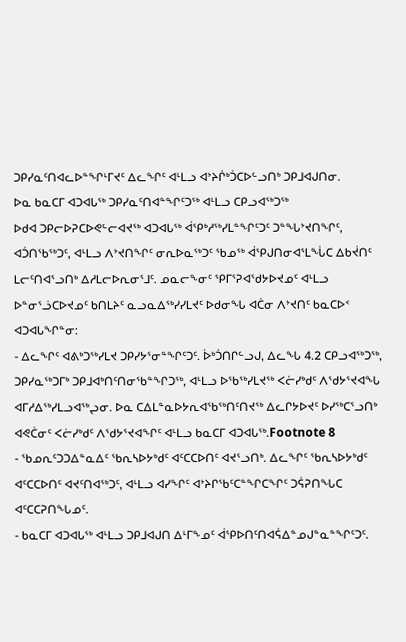ᑐᑭᓯᓇᑦᑎᐊᓚᐅᓐᖏᒻᒥᔪᑦ ᐃᓚᖏᑦ ᐊᒻᒪᓗ ᐊᔾᔨᒌᒃᑑᑕᐅᓪᓗᑎᒃ ᑐᑭᒧᐊᒍᑎᓂ.
ᐅᓇ ᑲᓇᑕᒥ ᐊᑐᐊᒐᖅ ᑐᑭᓯᓇᑦᑎᐊᓐᖏᑦᑐᖅ ᐊᒻᒪᓗ ᑕᑭᓗᐊᖅᑐᖅ
ᐅᑯᐊ ᑐᑭᓕᐅᕈᑕᐅᕙᓪᓕᐊᔪᖅ ᐊᑐᐊᒐᖅ ᐋᕿᒃᓱᖅᓯᒪᓐᖏᑦᑐᑦ ᑐᓐᖓᔾᔪᑎᖏᑦ, ᐊᑑᑎᖃᖅᑐᑦ, ᐊᒻᒪᓗ ᐱᔾᔪᑎᖏᑦ ᓂᕆᐅᓇᖅᑐᑦ ᖃᓄᖅ ᐋᕿᒍᑎᓂᐊᕐᒪᖔᑕ ᐃᑲᔫᑎᑦ ᒪᓕᑦᑎᐊᕐᓗᑎᒃ ᐃᓱᒪᓕᐅᕆᓂᕐᒧᑦ. ᓄᓇᓕᖕᓂᑦ ᕿᒥᕐᕈᐊᖁᔭᐅᔪᓄᑦ ᐊᒻᒪᓗ ᐅᓐᓂᕐᓘᑕᐅᔪᓄᑦ ᑲᑎᒪᔨᑦ ᓇᓗᓇᐃᖅᓯᓯᒪᔪᑦ ᐅᑯᓂᖓ ᐊᑖᓂ ᐱᔾᔪᑎᑦ ᑲᓇᑕᐅᑉ ᐊᑐᐊᒐᖏᓐᓂ:
- ᐃᓚᖏᑦ ᐊᕕᒃᑐᖅᓯᒪᔪ ᑐᑭᓯᔭᕐᓂᓐᖏᑦᑐᑦ. ᐆᒃᑑᑎᒋᓪᓗᒍ, ᐃᓚᖓ 4.2 ᑕᑭᓗᐊᖅᑐᖅ, ᑐᑭᓯᓇᖅᑐᒥᒃ ᑐᑭᒧᐊᒃᑎᑦᑎᓂᖃᓐᖏᑐᖅ, ᐊᒻᒪᓗ ᐅᖃᖅᓯᒪᔪᖅ ᐸᓖᓯᒃᑯᑦ ᐱᖁᔭᕐᔪᐊᖓ ᐊᒥᓱᐃᖅᓯᒪᓗᐊᖅᖢᓂ. ᐅᓇ ᑕᐃᒪᓐᓇᐅᔭᕆᐊᖃᖅᑎᑦᑎᔪᖅ ᐃᓚᒋᔭᐅᔪᑦ ᐅᓯᖅᑕᕐᓗᑎᒃ ᐊᕙᑖᓂᑦ ᐸᓖᓯᒃᑯᑦ ᐱᖁᔭᕐᔪᐊᖏᑦ ᐊᒻᒪᓗ ᑲᓇᑕᒥ ᐊᑐᐊᒐᖅ.Footnote 8
- ᖃᓄᕆᑦᑐᑐᐃᓐᓇᐃᑦ ᖃᕆᓴᐅᔭᒃᑯᑦ ᐊᑦᑕᑕᐅᑎᑦ ᐊᔪᕐᓗᑎᒃ. ᐃᓚᖏᑦ ᖃᕆᓴᐅᔭᒃᑯᑦ ᐊᑦᑕᑕᐅᑎᑦ ᐊᔪᑦᑎᐊᖅᑐᑦ, ᐊᒻᒪᓗ ᐊᓯᖏᑦ ᐊᔾᔨᒋᖃᑦᑕᓐᖏᑕᖏᑦ ᑐᕌᕈᑎᖓᑕ ᐊᑦᑕᑕᕈᑎᖓᓄᑦ.
- ᑲᓇᑕᒥ ᐊᑐᐊᒐᖅ ᐊᒻᒪᓗ ᑐᑭᒧᐊᒍᑎ ᐃᒻᒥᖕᓄᑦ ᐋᕿᐅᑎᑦᑎᐊᕌᐃᓐᓄᒍᓐᓇᓐᖏᑦᑐᑦ.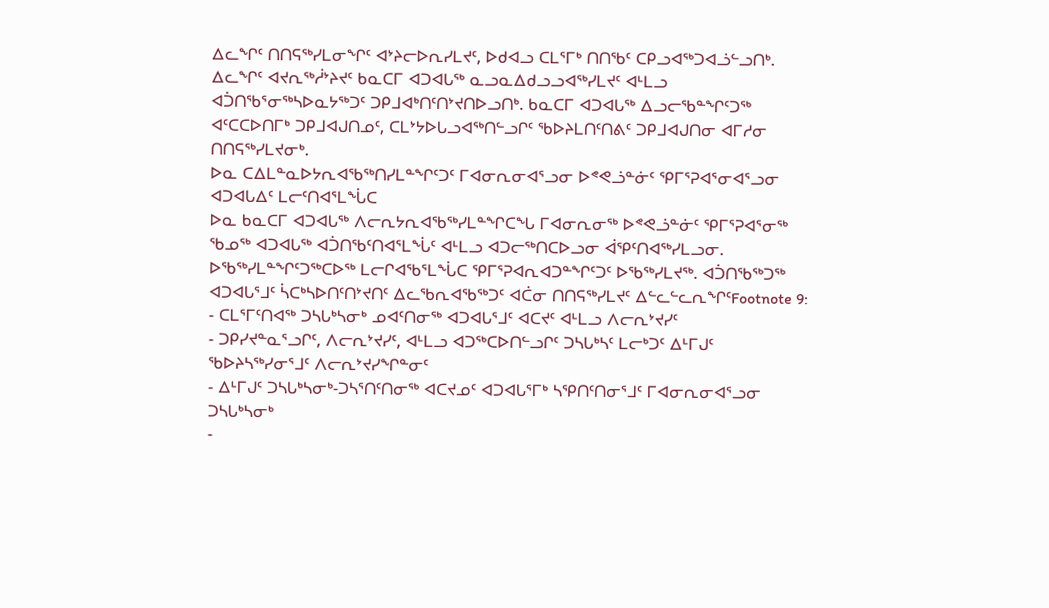ᐃᓚᖏᑦ ᑎᑎᕋᖅᓯᒪᓂᖏᑦ ᐊᔾᔨᓕᐅᕆᓯᒪᔪᑦ, ᐅᑯᐊᓗ ᑕᒪᕐᒥᒃ ᑎᑎᖃᑦ ᑕᑭᓗᐊᖅᑐᐊᓘᓪᓗᑎᒃ. ᐃᓚᖏᑦ ᐊᔪᕆᖅᓲᔾᔨᔪᑦ ᑲᓇᑕᒥ ᐊᑐᐊᒐᖅ ᓇᓗᓇᐃᑯᓗᓗᐊᖅᓯᒪᔪᑦ ᐊᒻᒪᓗ ᐊᑑᑎᖃᕐᓂᖅᓴᐅᓇᔭᖅᑐᑦ ᑐᑭᒧᐊᒃᑎᑦᑎᔾᔪᑎᐅᓗᑎᒃ. ᑲᓇᑕᒥ ᐊᑐᐊᒐᖅ ᐃᓗᓕᖃᓐᖏᑦᑐᖅ ᐊᑦᑕᑕᐅᑎᒥᒃ ᑐᑭᒧᐊᒍᑎᓄᑦ, ᑕᒪᔾᔭᐅᒐᓗᐊᖅᑎᓪᓗᒋᑦ ᖃᐅᔨᒪᑎᑦᑎᕕᑦ ᑐᑭᒧᐊᒍᑎᓂ ᐊᒥᓱᓂ ᑎᑎᕋᖅᓯᒪᔪᓂᒃ.
ᐅᓇ ᑕᐃᒪᓐᓇᐅᔭᕆᐊᖃᖅᑎᓯᒪᓐᖏᑦᑐᑦ ᒥᐊᓂᕆᓂᐊᕐᓗᓂ ᐅᕝᕙᓘᓐᓃᑦ ᕿᒥᕐᕈᐊᕐᓂᐊᕐᓗᓂ ᐊᑐᐊᒐᐃᑦ ᒪᓕᑦᑎᐊᕐᒪᖔᑕ
ᐅᓇ ᑲᓇᑕᒥ ᐊᑐᐊᒐᖅ ᐱᓕᕆᔭᕆᐊᖃᖅᓯᒪᓐᖏᑕᖓ ᒥᐊᓂᕆᓂᖅ ᐅᕝᕙᓘᓐᓃᑦ ᕿᒥᕐᕈᐊᕐᓂᖅ ᖃᓄᖅ ᐊᑐᐊᒐᖅ ᐊᑑᑎᖃᑦᑎᐊᕐᒪᖔᑦ ᐊᒻᒪᓗ ᐊᑐᓕᖅᑎᑕᐅᓗᓂ ᐋᕿᑦᑎᐊᖅᓯᒪᓗᓂ. ᐅᖃᖅᓯᒪᓐᖏᑦᑐᖅᑕᐅᖅ ᒪᓕᒋᐊᖃᕐᒪᖔᑕ ᕿᒥᕐᕈᐊᕆᐊᑐᓐᖏᑦᑐᑦ ᐅᖃᖅᓯᒪᔪᖅ. ᐊᑑᑎᖃᖅᑐᖅ ᐊᑐᐊᒐᕐᒧᑦ ᓵᑕᒃᓴᐅᑎᑦᑎᔾᔪᑎᑦ ᐃᓚᖃᕆᐊᖃᖅᑐᑦ ᐊᑖᓂ ᑎᑎᕋᖅᓯᒪᔪᑦ ᐃᓪᓚᓪᓚᕆᖏᑦFootnote 9:
- ᑕᒪᕐᒥᑦᑎᐊᖅ ᑐᓴᒐᒃᓴᓂᒃ ᓄᐊᑦᑎᓂᖅ ᐊᑐᐊᒐᕐᒧᑦ ᐊᑕᔪᑦ ᐊᒻᒪᓗ ᐱᓕᕆᔾᔪᓯᑦ
- ᑐᑭᓯᔪᓐᓇᕐᓗᒋᑦ, ᐱᓕᕆᔾᔪᓯᑦ, ᐊᒻᒪᓗ ᐊᑐᖅᑕᐅᑎᓪᓗᒋᑦ ᑐᓴᒐᒃᓴᑦ ᒪᓕᒃᑐᑦ ᐃᒻᒥᒍᑦ ᖃᐅᔨᓴᖅᓯᓂᕐᒧᑦ ᐱᓕᕆᔾᔪᓯᖏᓐᓂᑦ
- ᐃᒻᒥᒍᑦ ᑐᓴᒐᒃᓴᓂᒃ-ᑐᓴᕐᑎᑦᑎᓂᖅ ᐊᑕᔪᓄᑦ ᐊᑐᐊᒐᕐᒥᒃ ᓴᕿᑎᑦᑎᓂᕐᒧᑦ ᒥᐊᓂᕆᓂᐊᕐᓗᓂ ᑐᓴᒐᒃᓴᓂᒃ
-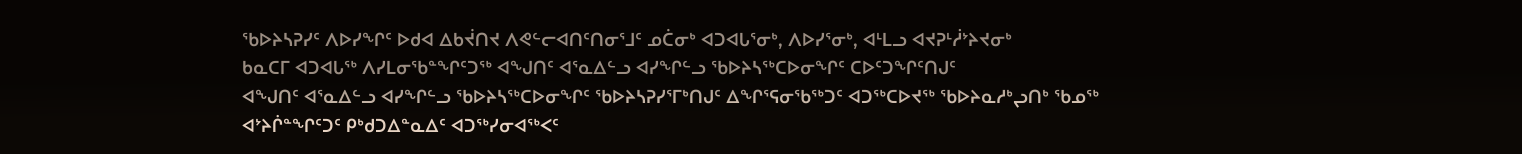ᖃᐅᔨᓴᕈᓯᑦ ᐱᐅᓯᖏᑦ ᐅᑯᐊ ᐃᑲᔫᑎᔪ ᐱᕙᓪᓕᐊᑎᑦᑎᓂᕐᒧᑦ ᓄᑖᓂᒃ ᐊᑐᐊᒐᕐᓂᒃ, ᐱᐅᓯᕐᓂᒃ, ᐊᒻᒪᓗ ᐊᔪᕈᒻᓲᔾᔨᔪᓂᒃ
ᑲᓇᑕᒥ ᐊᑐᐊᒐᖅ ᐱᓯᒪᓂᖃᓐᖏᑦᑐᖅ ᐊᖑᑎᑦ ᐊᕐᓇᐃᓪᓗ ᐊᓯᖏᓪᓗ ᖃᐅᔨᓴᖅᑕᐅᓂᖏᑦ ᑕᐅᑦᑐᖏᑦᑎᒍᑦ
ᐊᖑᑎᑦ ᐊᕐᓇᐃᓪᓗ ᐊᓯᖏᓪᓗ ᖃᐅᔨᓴᖅᑕᐅᓂᖏᑦ ᖃᐅᔨᓴᕈᓯᕐᒥᒃᑎᒍᑦ ᐃᖏᕐᕋᓂᖃᖅᑐᑦ ᐊᑐᖅᑕᐅᔪᖅ ᖃᐅᔨᓇᓱᒃᖢᑎᒃ ᖃᓄᖅ ᐊᔾᔨᒌᓐᖏᑦᑐᑦ ᑭᒃᑯᑐᐃᓐᓇᐃᑦ ᐊᑐᖅᓯᓂᐊᖅᐸᑦ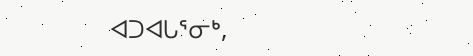ᐊᑐᐊᒐᕐᓂᒃ,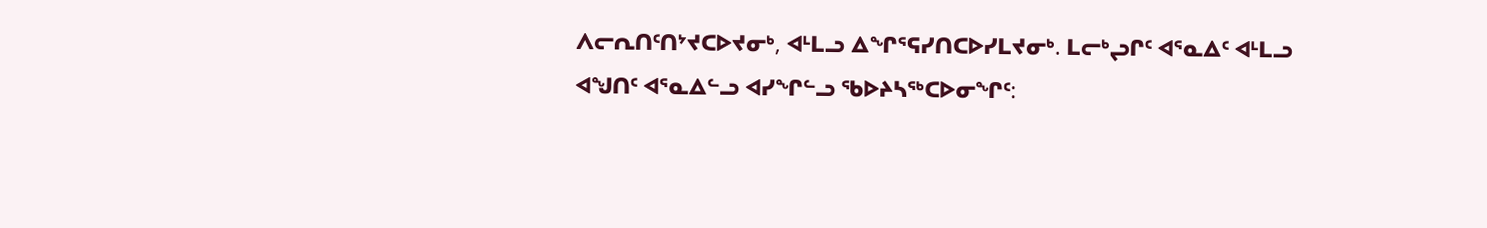ᐱᓕᕆᑎᑦᑎᔾᔪᑕᐅᔪᓂᒃ, ᐊᒻᒪᓗ ᐃᖏᕐᕋᓯᑎᑕᐅᓯᒪᔪᓂᒃ. ᒪᓕᒃᖢᒋᑦ ᐊᕐᓇᐃᑦ ᐊᒻᒪᓗ ᐊᖑᑎᑦ ᐊᕐᓇᐃᓪᓗ ᐊᓯᖏᓪᓗ ᖃᐅᔨᓴᖅᑕᐅᓂᖏᑦ: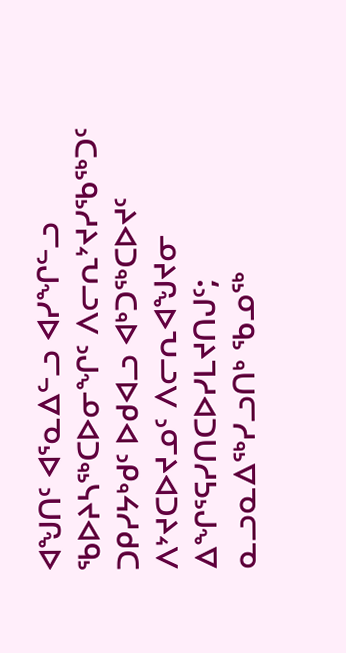ᐊᖑᑎᑦ ᐊᕐᓇᐃᓪᓗ ᐊᓯᖏᓪᓗ ᖃᐅᔨᓴᖅᑕᐅᓂᖏᑦ ᐱᓕᕆᔾᔪᓯᖃᖅᑐᑦ ᑐᑭᓯᔭᒃᑯᑦ ᐅᑯᐊᓗ ᐊᒃᑐᖅᑕᐅᔪᑦ ᐱᔾᔪᑕᐅᔪᓄᑦ ᐱᓕᕆᐊᖑᔪᓂ ᐃᖏᕐᕋᓯᑎᑕᐅᓯᒪᔪᑎᒍᑦ; ᓇᓗᓇᐃᖅᓯᓗᑎᒃ ᖃᓄᖅ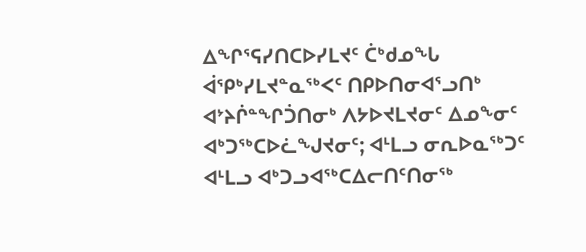ᐃᖏᕐᕋᓯᑎᑕᐅᓯᒪᔪᑦ ᑖᒃᑯᓄᖓ ᐋᕿᒃᓯᒪᔪᓐᓇᖅᐸᑦ ᑎᑭᐅᑎᓂᐊᕐᓗᑎᒃ ᐊᔾᔨᒌᓐᖏᑑᑎᓂᒃ ᐱᔭᐅᔪᒪᔪᓂᑦ ᐃᓄᖕᓂᑦ ᐊᒃᑐᖅᑕᐅᓛᖑᔪᓂᑦ; ᐊᒻᒪᓗ ᓂᕆᐅᓇᖅᑐᑦ ᐊᒻᒪᓗ ᐊᒃᑐᓗᐊᖅᑕᐃᓕᑎᑦᑎᓂᖅ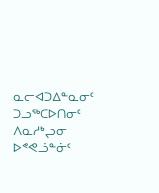ᓇᓕᐊᑐᐃᓐᓇᓂᑦ ᑐᓗᖅᑕᐅᑎᓂᑦ ᐱᓇᓱᒃᖢᓂ ᐅᕝᕙᓘᓐᓃᑦ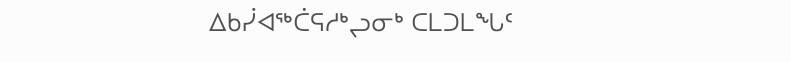ᐃᑲᓰᐊᖅᑖᕋᓱᒃᖢᓂᒃ ᑕᒪᑐᒪᖓᑦ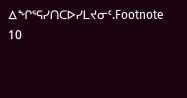ᐃᖏᕐᕋᓯᑎᑕᐅᓯᒪᔪᓂᑦ.Footnote 10